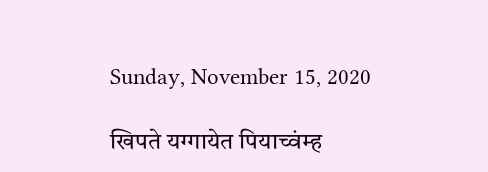Sunday, November 15, 2020

खिपते यग्गायेत पियाच्वंम्ह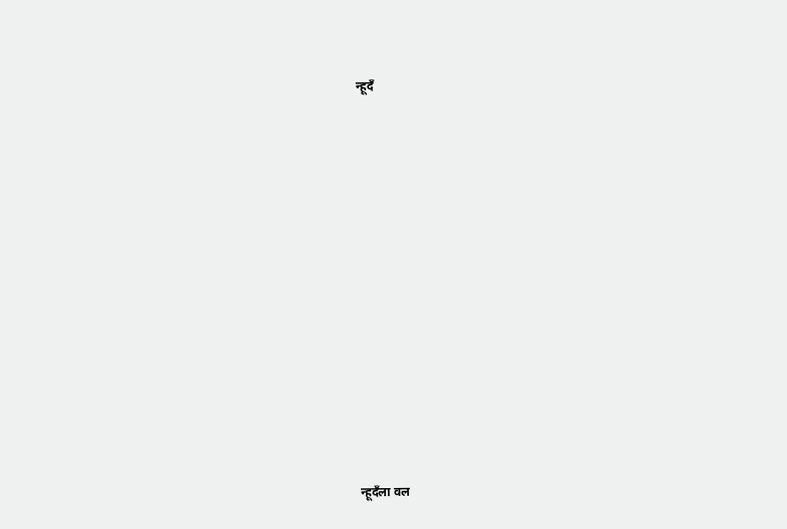न्हूदँ

















न्हूदँला वल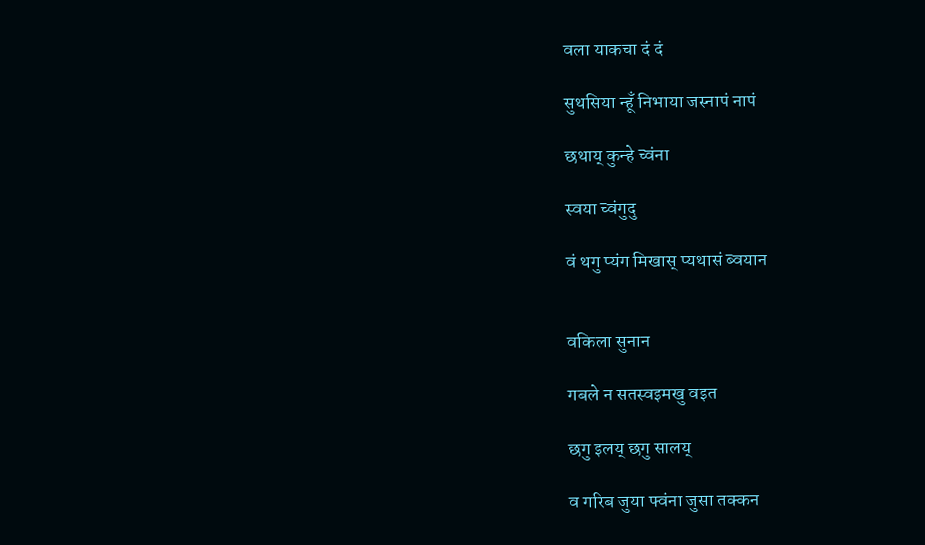वला याकचा दं दं

सुथसिया न्हूँ निभाया जस्नापं नापं

छथाय् कुन्हे च्वंना

स्वया च्वंगुदु

वं थगु प्यंग मिखास् प्यथासं ब्वयान


वकिला सुनान

गबले न सतस्वइमखु वइत

छगु इलय् छगु सालय्

व गरिब जुया फ्वंना जुसा तक्कन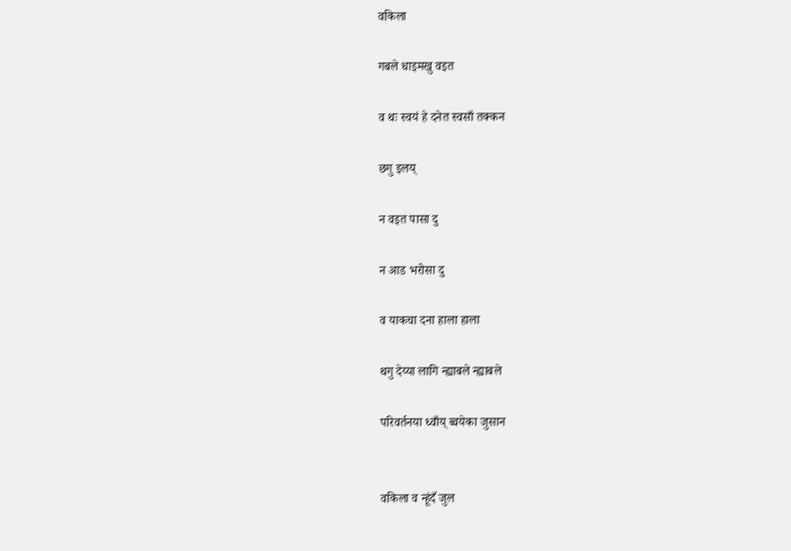वकिला

गबले धाइमखु वइत

व थः स्वयं हे दनेत स्वसाँ तक्कन

छगु इलय्

न वइत पासा दु

न आड भरोसा दु

व याकचा दना हाला हाला

थगु देय्या लागि न्ह्याबले न्ह्याबले

परिवर्तनया ध्वाँय् ब्वयेका जुसान


वकिला व न्हूंदँ जुल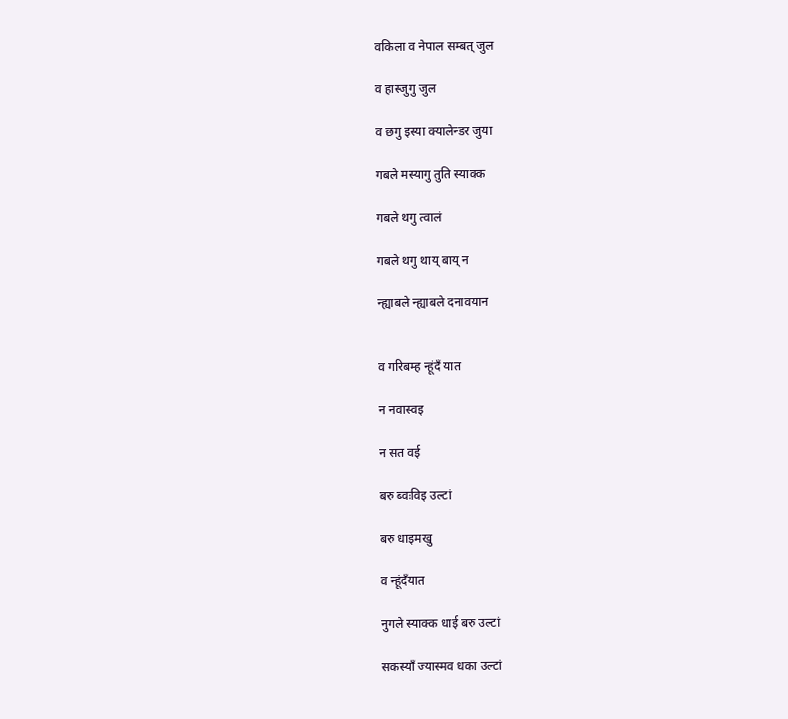वकिला व नेपाल सम्बत् जुल

व हास्जुगु जुल

व छगु इस्या क्यालेन्डर जुया

गबले मस्यागु तुति स्याक्क

गबले थगु त्वालं

गबले थगु थाय् बाय् न

न्ह्याबले न्ह्याबले दनावयान


व गरिबम्ह न्हूंदँ यात

न नवास्वइ

न सत वई

बरु ब्वःविइ उल्टां

बरु धाइमखु

व न्हूंदँयात

नुगले स्याक्क धाई बरु उल्टां

सकस्याँ ज्यास्मव धका उल्टां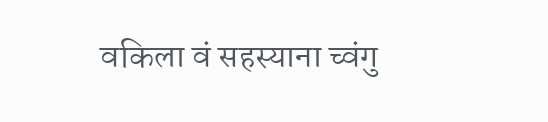वकिला वं सहस्याना च्वंगु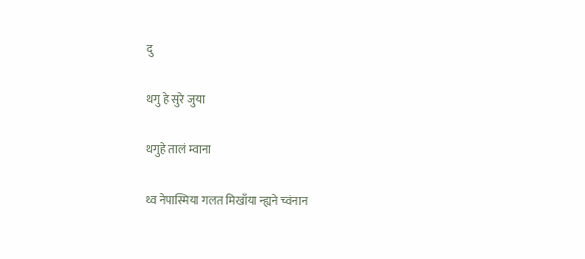दु

थगु हे सुरे जुया

थगुहे तालं म्वाना

थ्व नेपास्मिया गलत मिखाँया न्ह्यने च्वंनान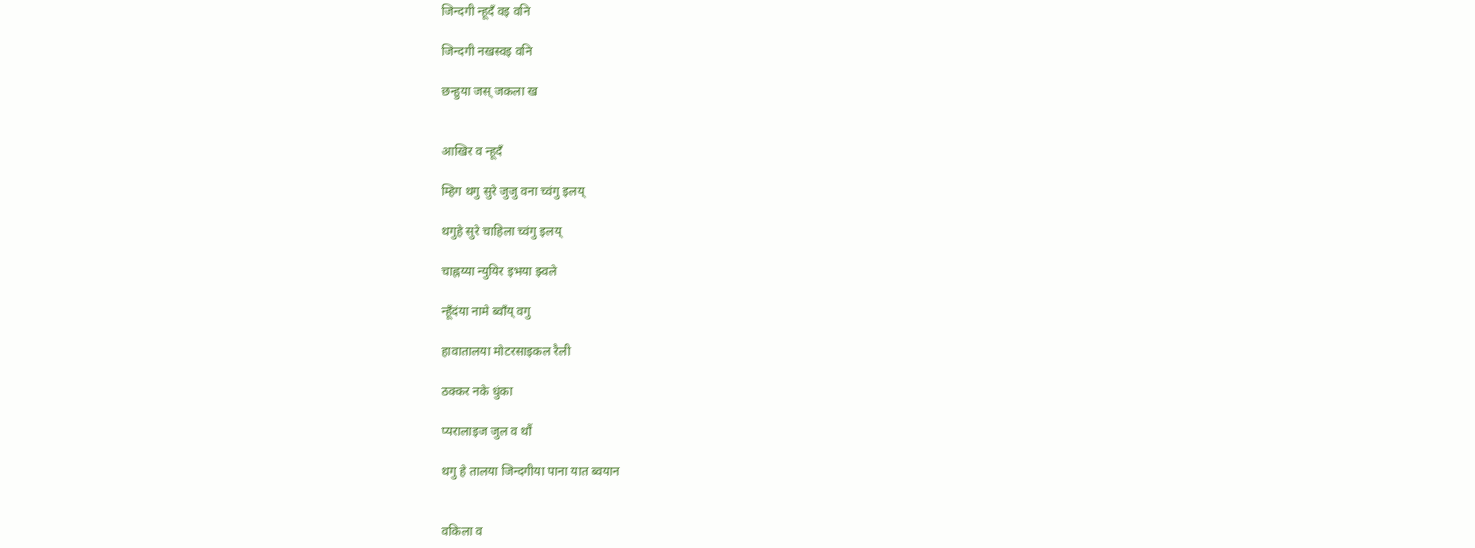जिन्दगी न्हूदँ वइ वनि

जिन्दगी नखस्वइ वनि

छन्हुया जस् जकला ख


आखिर व न्हूदँ

म्हिग थगु सुरे जुजु वना च्वंगु इलय्

थगुहे सुरे चाहिला च्वंगु इलय्

चाह्नय्या न्युयिर इभया झ्वले

न्हूँदंया नामे ब्वाँय् वगु

हावातालया मोटरसाइकल रैली

ठक्कर नके धुंका

प्यरालाइज जुल व थौं

थगु हे तालया जिन्दगीया पाना यात ब्वयान


वकिला व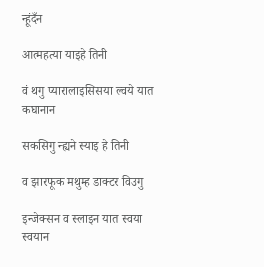न्हूंदँन

आत्महत्या याइहे तिनी

वं थगु प्यारालाइसिसया ल्वये यात कघानान

सकसिगु न्ह्यने स्याइ हे तिनी

व झारफूक मथुम्ह डाक्टर विउगु

इन्जेक्सन व स्लाइन यात स्वया स्वयान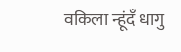वकिला न्हूंदँ धागु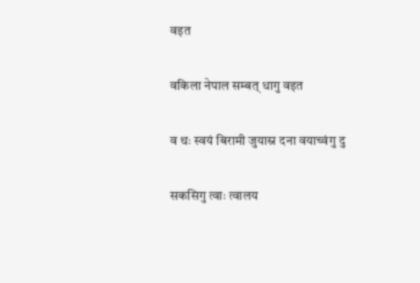वइत

वकिला नेपाल सम्बत् धागु वइत

व थः स्वयं बिरामी जुयास्न दना वयाच्वंगु दु

सकसिगु त्वाः त्वालय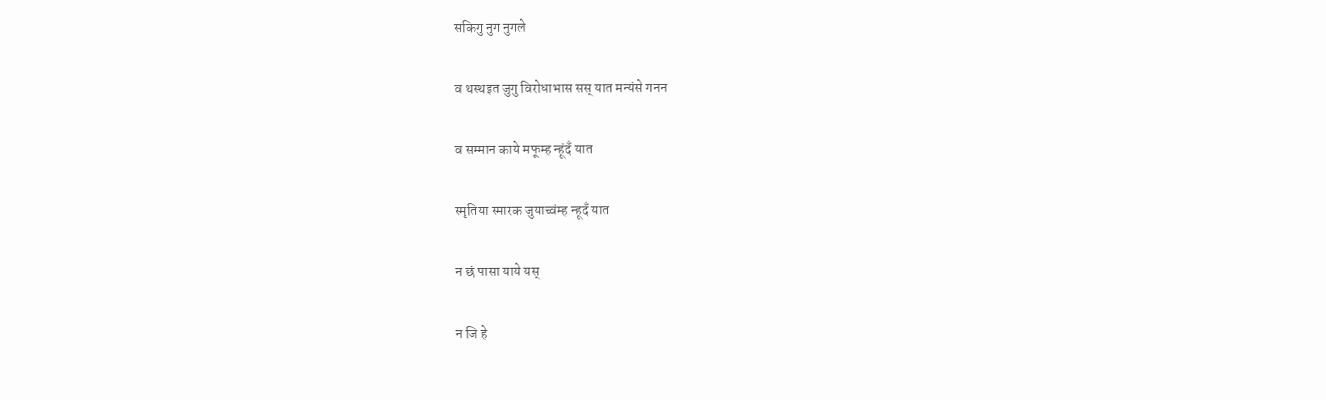सकिगु नुग नुगले

व थस्थइत जुगु विरोधाभास सस् यात मन्यंसे गनन

व सम्मान काये मफूम्ह न्हूंदँ यात

स्मृतिया स्मारक जुयाच्वंम्ह न्हूदँ यात

न छं पासा याये यस्

न जि हे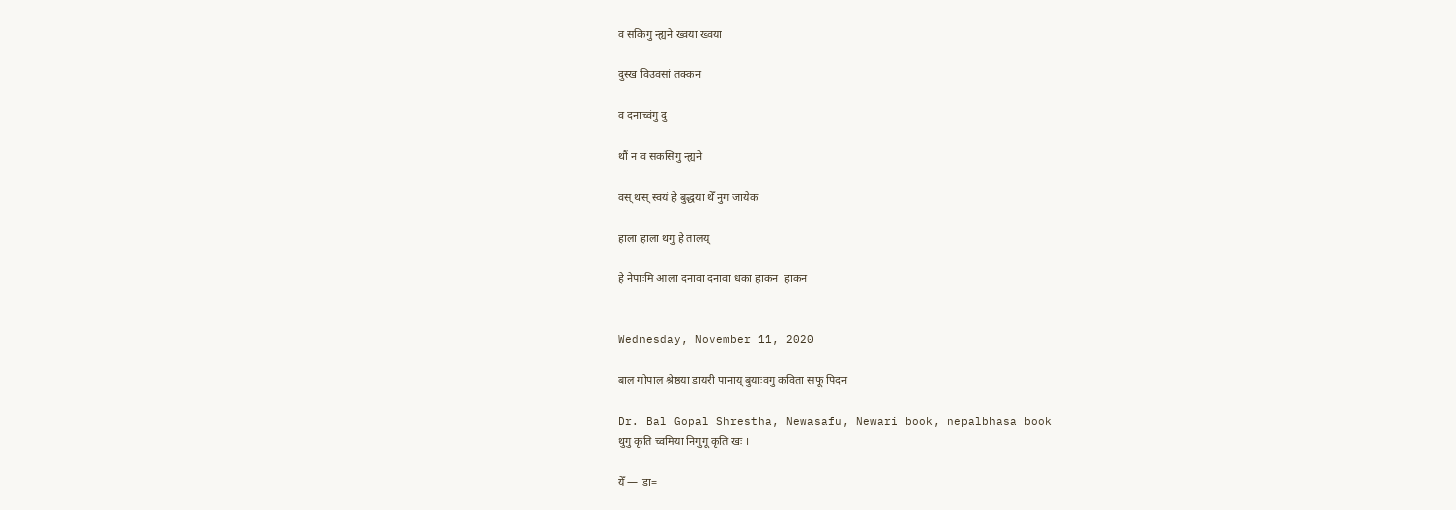व सकिगु न्ह्यने ख्वया ख्वया

दुस्ख विउवसां तक्कन

व दनाच्वंगु दु

थौं न व सकसिगु न्ह्यने

वस् थस् स्वयं हे बुद्धया थेँ नुग जायेक

हाला हाला थगु हे तालय्

हे नेपाःमि आला दनावा दनावा धका हाकन  हाकन


Wednesday, November 11, 2020

बाल गोपाल श्रेष्ठया डायरी पानाय् बुयाःवगु कविता सफू पिदन

Dr. Bal Gopal Shrestha, Newasafu, Newari book, nepalbhasa book
थुगु कृति च्वमिया निगुगू कृति खः ।

येँ — डा=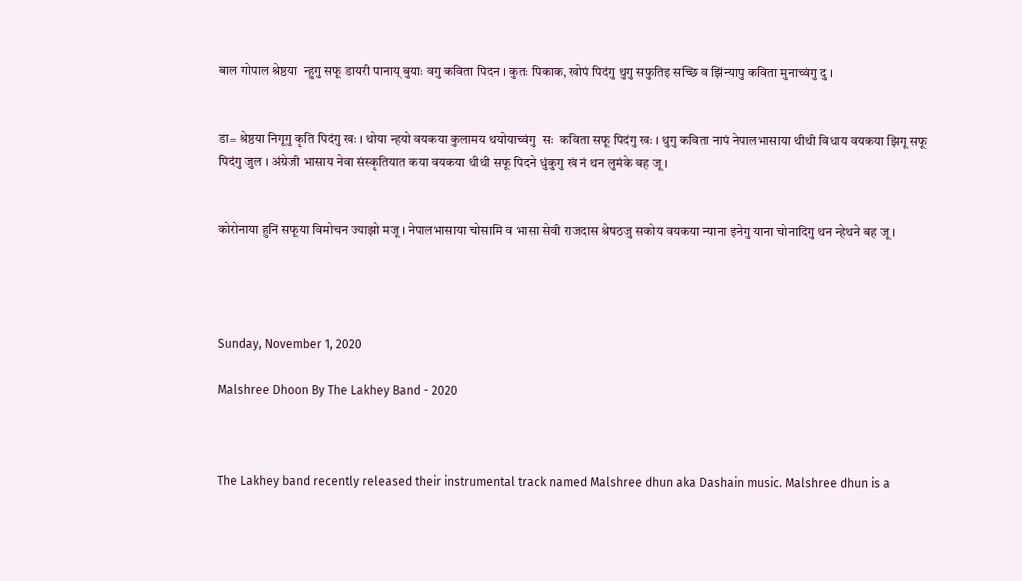बाल गोपाल श्रेष्ठया  न्हुगु सफू डायरी पानाय् बुयाः वगु कविता पिदन । कुतः पिकाक, खोपं पिदंगु थुगु सफुतिइ सच्छि व झिंन्यापु कविता मुनाच्वंगु दु ।


डा= श्रेष्ठया निगूगु कृति पिदंगु खः । थोया न्हयो वयकया कुलामय थयोयाच्वंगु  सः  कविता सफू पिदंगु खः । थुगु कविता नापं नेपालभासाया थीथी विधाय वयकया झिगू सफू पिदंगु जुल । अंग्रेजी भासाय नेवा संस्कृतियात कया वयकया थीथी सफू पिदने धुंकुगु खं नं थन लुमंके बह जू ।


कोरोनाया हुनिं सफूया विमोचन ज्याझो मजू । नेपालभासाया चोसामि व भासा सेवी राजदास श्रेषठजु सकोय वयकया न्याना इनेगु याना चोनादिगु थन न्हेथने बह जू ।




Sunday, November 1, 2020

Malshree Dhoon By The Lakhey Band - 2020



The Lakhey band recently released their instrumental track named Malshree dhun aka Dashain music. Malshree dhun is a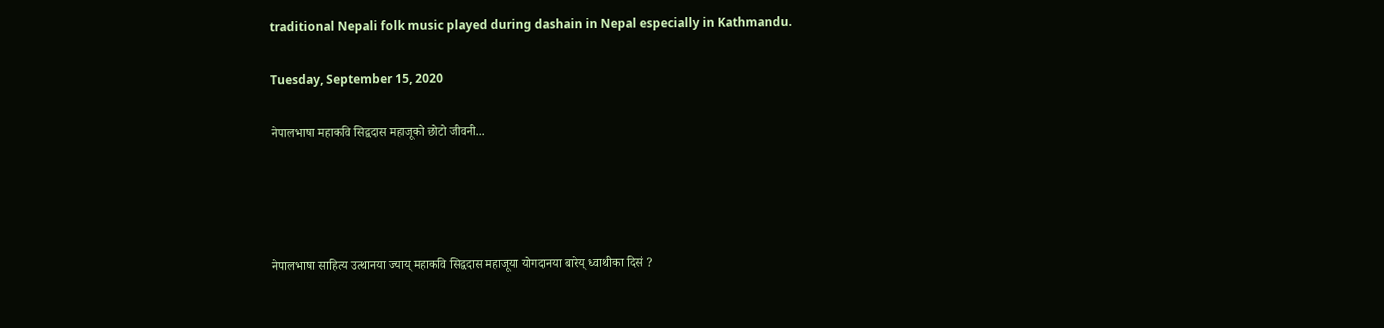traditional Nepali folk music played during dashain in Nepal especially in Kathmandu.

Tuesday, September 15, 2020

नेपालभाषा महाकवि सिद्वदास महाजूको छोटो जीवनी...




नेपालभाषा साहित्य उत्थानया ज्याय् महाकवि सिद्वदास महाजूया योगदानया बारेय् ध्वाथीका दिसं ?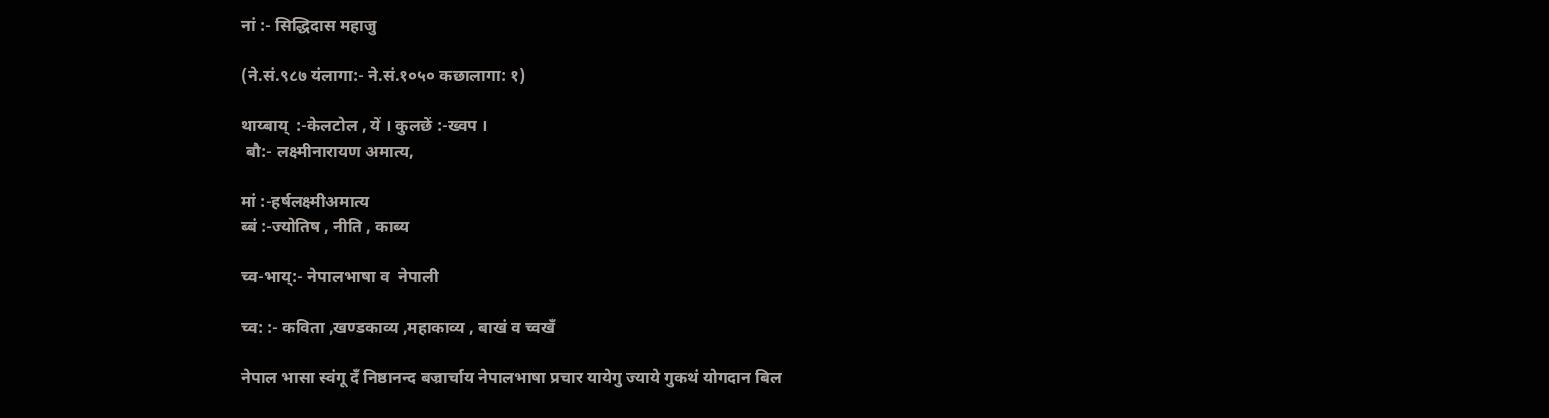नां :- सिद्धिदास महाजु

(ने.सं.९८७ यंलागा:- ने.सं.१०५० कछालागा: १)

थाय्बाय्  :-केलटोल , यें । कुलछें :-ख्वप ।
 बौ:- लक्ष्मीनारायण अमात्य,

मां :-हर्षलक्ष्मीअमात्य
ब्बं :-ज्योतिष , नीति , काब्य

च्व-भाय्:- नेपालभाषा व  नेपाली

च्व: :- कविता ,खण्डकाव्य ,महाकाव्य , बाखं व च्वखँ

नेपाल भासा स्वंगू दँ निष्ठानन्द बज्रार्चाय नेपालभाषा प्रचार यायेगु ज्याये गुकथं योगदान बिल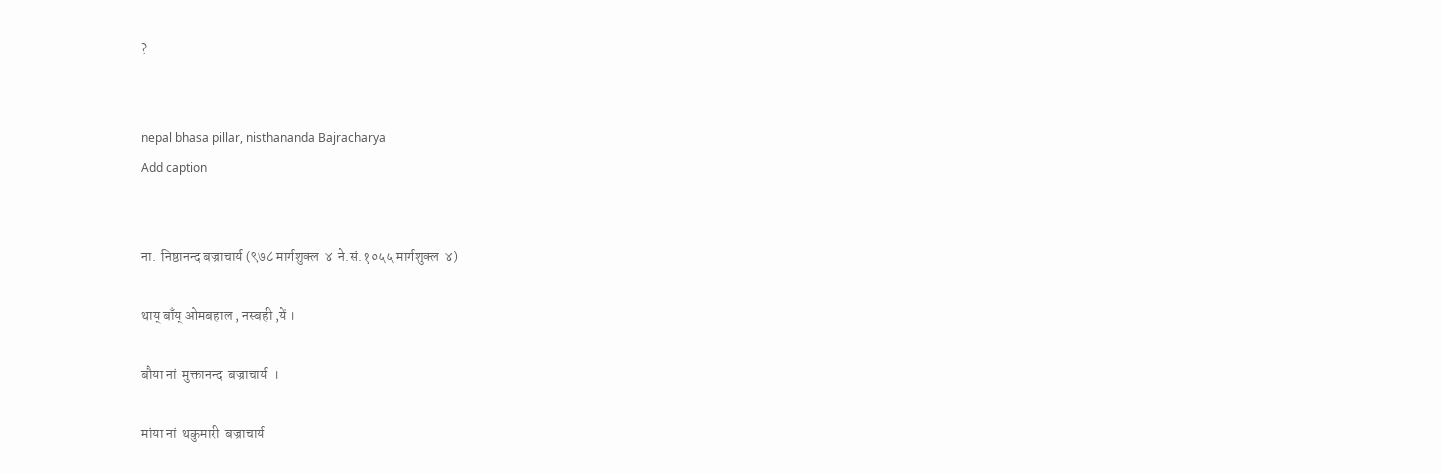?


nepal bhasa pillar, nisthananda Bajracharya
Add caption


ना.  निष्ठानन्द बज्राचार्य (९७८ मार्गशुक्ल  ४  ने.सं.१०५५ मार्गशुक्ल  ४)

थाय् बाँय् ओमबहाल , नस्बही ,यें ।

बौया नां  मुक्तानन्द  बज्राचार्य  ।

मांया नां  थकुमारी  बज्राचार्य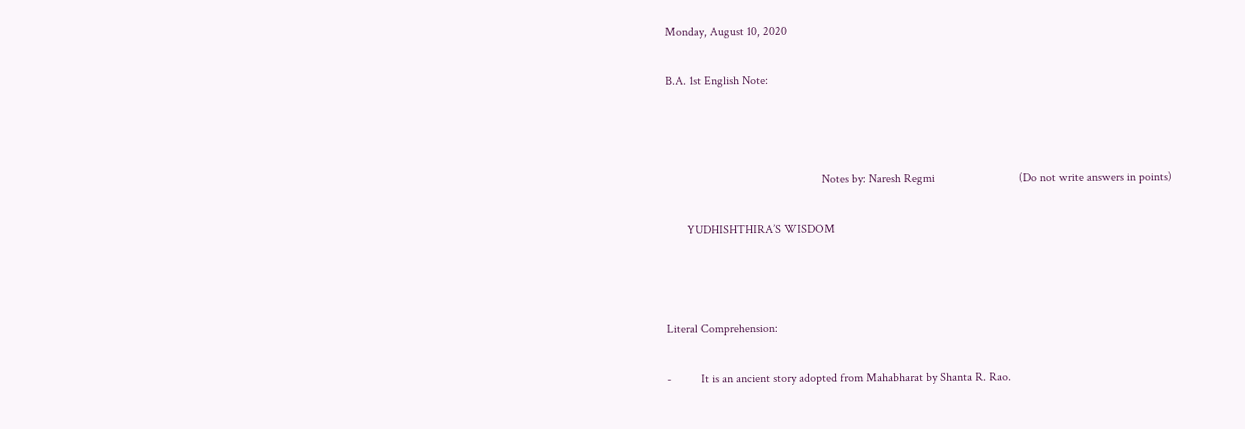Monday, August 10, 2020

B.A. 1st English Note:



                                                    Notes by: Naresh Regmi                            (Do not write answers in points)

       YUDHISHTHIRA’S WISDOM



Literal Comprehension:

-          It is an ancient story adopted from Mahabharat by Shanta R. Rao.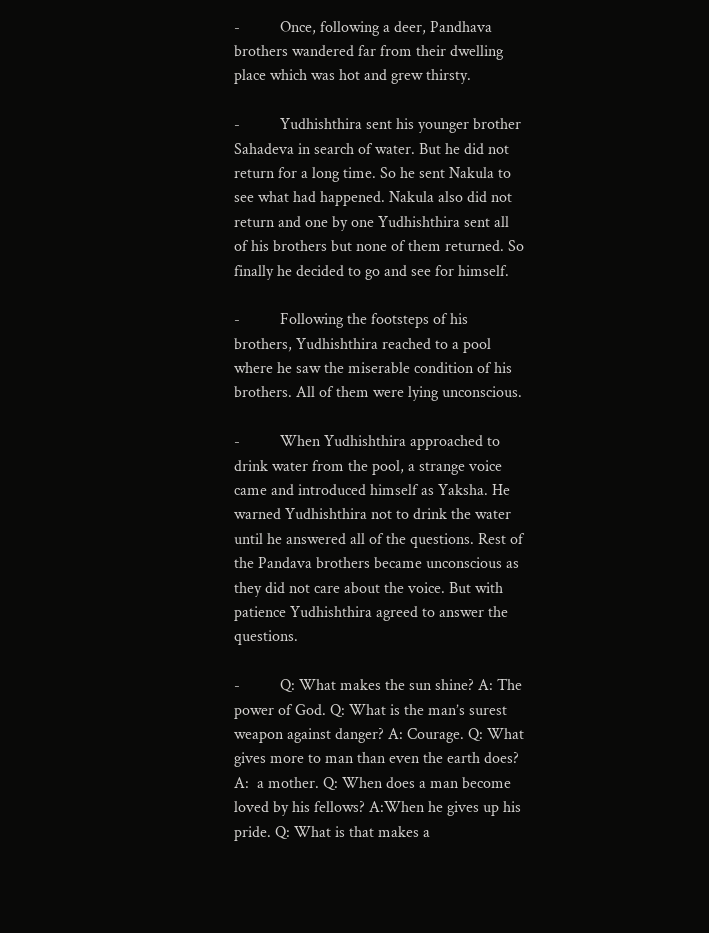-          Once, following a deer, Pandhava brothers wandered far from their dwelling place which was hot and grew thirsty.

-          Yudhishthira sent his younger brother Sahadeva in search of water. But he did not return for a long time. So he sent Nakula to see what had happened. Nakula also did not return and one by one Yudhishthira sent all of his brothers but none of them returned. So finally he decided to go and see for himself.

-          Following the footsteps of his brothers, Yudhishthira reached to a pool where he saw the miserable condition of his brothers. All of them were lying unconscious.

-          When Yudhishthira approached to drink water from the pool, a strange voice came and introduced himself as Yaksha. He warned Yudhishthira not to drink the water until he answered all of the questions. Rest of the Pandava brothers became unconscious as they did not care about the voice. But with patience Yudhishthira agreed to answer the questions.

-          Q: What makes the sun shine? A: The power of God. Q: What is the man’s surest weapon against danger? A: Courage. Q: What gives more to man than even the earth does? A:  a mother. Q: When does a man become loved by his fellows? A:When he gives up his pride. Q: What is that makes a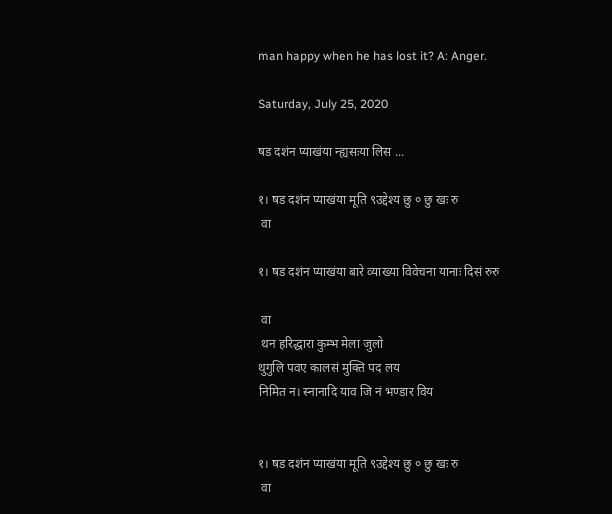man happy when he has lost it? A: Anger.

Saturday, July 25, 2020

षड दशंन प्याखंया न्ह्यसःया लिस ...

१। षड दशंन प्याखंया मूति ९उद्देश्य छु ० छु खः रु
 वा

१। षड दशंन प्याखंया बारे व्याख्या विवेचना यानाः दिसं रुरु

 वा
 थन हरिद्धारा कुम्भ मेला जुलो
थुगुलि पवए कालसं मुक्ति पद लय
निमित न। स्नानादि याव जि नं भण्डार विय


१। षड दशंन प्याखंया मूति ९उद्देश्य छु ० छु खः रु
 वा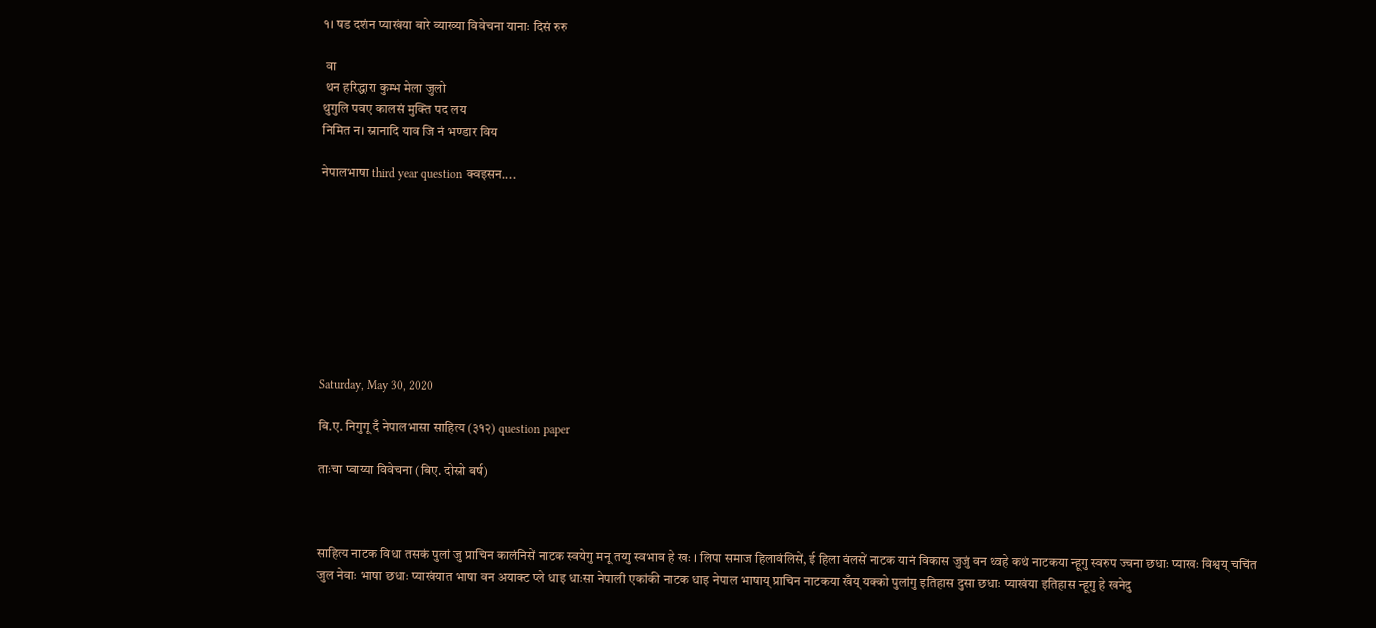१। षड दशंन प्याखंया बारे व्याख्या विवेचना यानाः दिसं रुरु

 वा
 थन हरिद्धारा कुम्भ मेला जुलो
थुगुलि पवए कालसं मुक्ति पद लय
निमित न। स्नानादि याव जि नं भण्डार विय

नेपालभाषा third year question क्वइसन....









Saturday, May 30, 2020

बि.ए. निगुगू दँ नेपालभासा साहित्य (३१२) question paper

ताःचा प्वाय्या विवेचना (बिए. दोस्रो बर्ष)



साहित्य नाटक विधा तसकं पुलां जु प्राचिन कालंनिसें नाटक स्वयेगु मनू तय्गु स्वभाव हे खः । लिपा समाज हिलावंलिसें, ई हिला वंलसें नाटक यानं विकास जुजुं वन थ्वहे कथं नाटकया न्हूगु स्वरुप ज्वना छधाः प्याखः विश्वय् चचिंत जुल नेवाः भाषा छधाः प्याखंयात भाषा वन अयाक्ट प्ले धाइ धाःसा नेपाली एकांकी नाटक धाइ नेपाल भाषाय् प्राचिन नाटकया खँय् यक्को पुलांगु इतिहास दुसा छधाः प्याखंया इतिहास न्हूगु हे खनेदु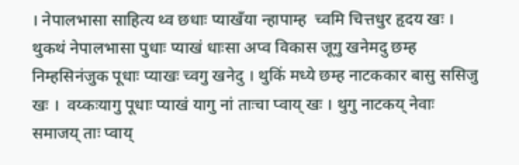। नेपालभासा साहित्य थ्व छधाः प्याखँया न्हापाम्ह  च्वमि चित्तधुर हृदय खः । थुकथं नेपालभासा पुधाः प्याखं धाःसा अप्व विकास जूगु खनेमदु छम्ह निम्हसिनंजुक पूधाः प्याखः च्वगु खनेदु । थुकिं मध्ये छम्ह नाटककार बासु ससिजु खः ।  वय्कःयागु पूधाः प्याखं यागु नां ताःचा प्वाय् खः । थुगु नाटकय् नेवाः समाजय् ताः प्वाय्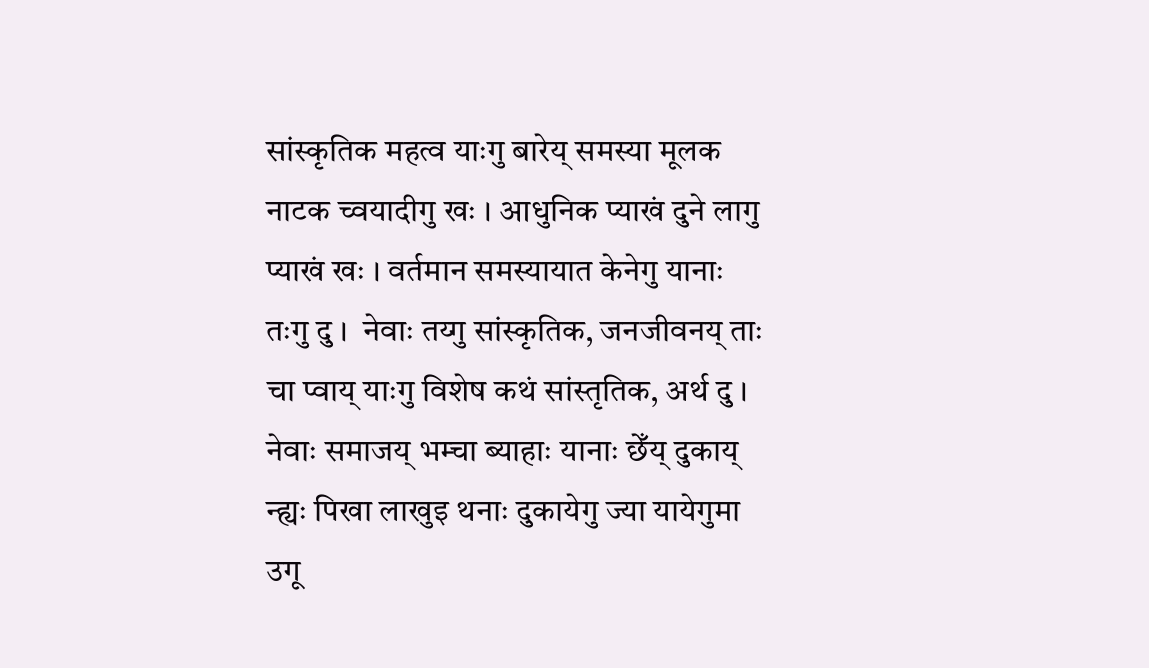सांस्कृतिक महत्व याःगु बारेय् समस्या मूलक नाटक च्वयादीगु खः । आधुनिक प्याखं दुने लागु प्याखं खः । वर्तमान समस्यायात केनेगु यानाः तःगु दु ।  नेवाः तय्गु सांस्कृतिक, जनजीवनय् ताः चा प्वाय् याःगु विशेष कथं सांस्तृतिक, अर्थ दु । नेवाः समाजय् भम्चा ब्याहाः यानाः छेँय् दुकाय् न्ह्यः पिखा लाखुइ थनाः दुकायेगु ज्या यायेगुमा उगू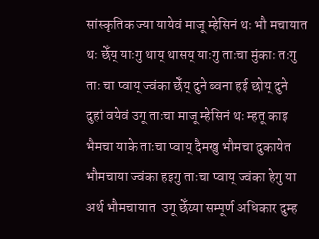सांस्कृतिक ज्या यायेवं माजू म्हेसिनं थः भौ मचायात थः छेँय् याःगु थाय् थासय् याःगु ताःचा मुंकाः तःगु ताः चा प्वाय् ज्वंका छेँय् दुने ब्वना हई छोय् दुने दुहां वयेवं उगू ताःचा माजू म्हेसिनं थः म्हतू काइ भैमचा याके ताःचा प्वाय् दैमखु भौमचा दुकायेत भौमचाया ज्वंका हइगु ताःचा प्वाय् ज्वंका हेगु या अर्थ भौमचायात  उगू छेँय्या सम्पूर्ण अधिकार दुम्ह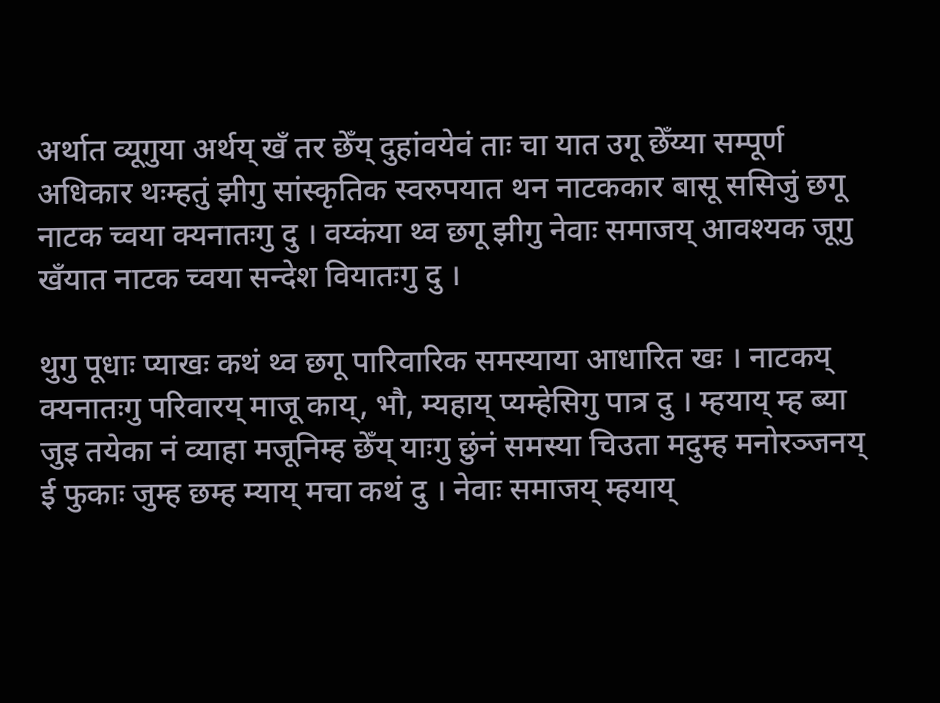अर्थात व्यूगुया अर्थय् खँ तर छेँय् दुहांवयेवं ताः चा यात उगू छेँय्या सम्पूर्ण अधिकार थःम्हतुं झीगु सांस्कृतिक स्वरुपयात थन नाटककार बासू ससिजुं छगू नाटक च्वया क्यनातःगु दु । वय्कंया थ्व छगू झीगु नेवाः समाजय् आवश्यक जूगु खँयात नाटक च्वया सन्देश वियातःगु दु ।

थुगु पूधाः प्याखः कथं थ्व छगू पारिवारिक समस्याया आधारित खः । नाटकय् क्यनातःगु परिवारय् माजू काय्, भौ, म्यहाय् प्यम्हेसिगु पात्र दु । म्हयाय् म्ह ब्या जुइ तयेका नं व्याहा मजूनिम्ह छेँय् याःगु छुंनं समस्या चिउता मदुम्ह मनोरञ्जनय् ई फुकाः जुम्ह छम्ह म्याय् मचा कथं दु । नेवाः समाजय् म्हयाय्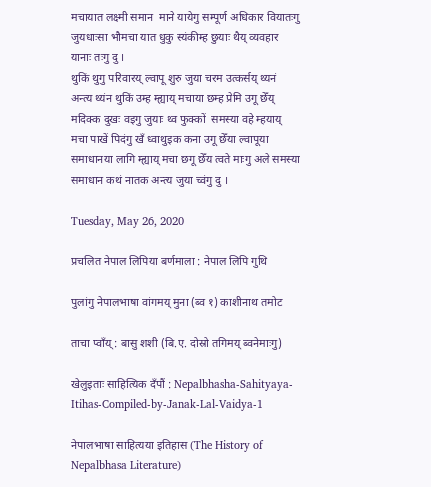मचायात लक्ष्मी समान  माने यायेगु सम्पूर्ण अधिकार वियातःगु जुयधाःसा भौमचा यात धुकु स्यंकीम्ह छुयाः थैय् व्यवहार यानाः तःगु दु ।
थुकिं थुगु परिवारय् ल्वापू शुरु जुया चरम उत्कर्सय् थ्यनं अन्त्य थ्यंन थुकिं उम्ह म्ह्याय् मचाया छम्ह प्रेमि उगू छेँय् मदिक्क दुखः वइगु जुयाः थ्व फुक्कों  समस्या वहे म्हयाय् मचा पाखें पिदंगु खँ ध्वाथुइक कना उगू छेँया ल्वापूया समाधानया लागि म्ह्याय् मचा छगू छेँय त्वते माःगु अले समस्या समाधान कथं नातक अन्त्य जुया च्वंगु दु ।

Tuesday, May 26, 2020

प्रचलित नेपाल लिपिया बर्णमाला : नेपाल लिपि गुथि

पुलांगु नेपालभाषा वांगमय् मुना (ब्व १) काशीनाथ तमोट

ताचा प्वाँय् : बासु शशी (बि.ए. दोस्रो तगिमय् ब्वनेमाःगु)

खेलुइताः साहित्यिक दँपौं : Nepalbhasha-Sahityaya-Itihas-Compiled-by-Janak-Lal-Vaidya-1

नेपालभाषा साहित्यया इतिहास (The History of Nepalbhasa Literature)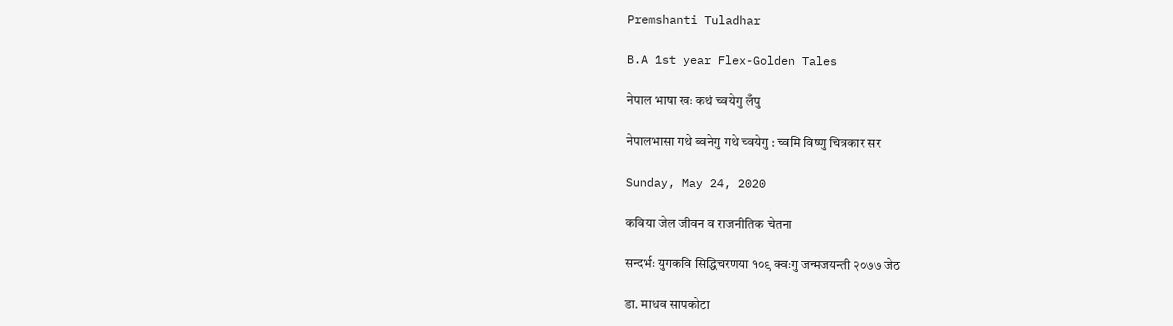Premshanti Tuladhar

B.A 1st year Flex-Golden Tales

नेपाल भाषा खः कथं च्वयेगु लँपु

नेपालभासा गथे ब्वनेगु गथे च्वयेगु : च्वमि विष्णु चित्रकार सर

Sunday, May 24, 2020

कविया जेल जीवन व राजनीतिक चेतना

सन्दर्भः युगकवि सिद्धिचरणया १०९ क्वःगु जन्मजयन्ती २०७७ जेठ

डा. माधव सापकोटा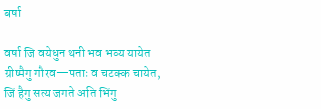बर्षा

वर्षा जि वयेधुन थनी भव भव्य यायेत
ग्रीष्मैगु गौरव—पताः व चटक्क चायेत,
जिं हैगु सत्य जगते अति भिंगु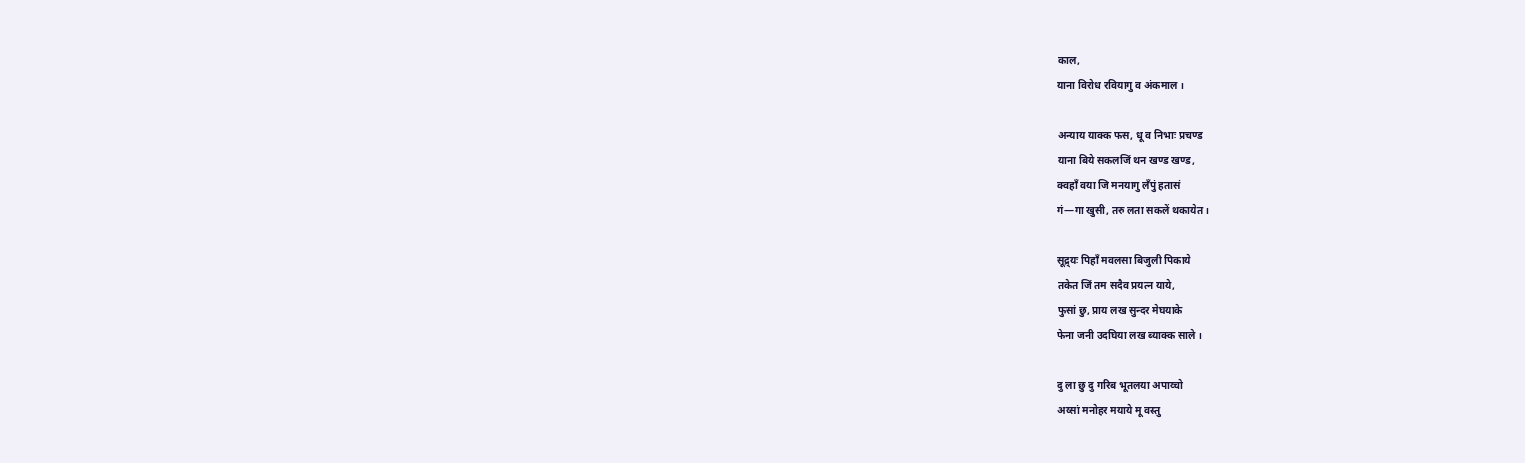काल,
याना विरोध रवियागु व अंकमाल ।

अन्याय याक्क फस, धू व निभाः प्रचण्ड
याना बिये सकलजिं थन खण्ड खण्ड,
क्वहाँ वया जि मनयागु लँपुं हतासं
गं—गा खुसी, तरु लता सकलें थकायेत ।

सूद्र्यः पिहाँ मवलसा बिजुली पिकाये
तकेत जिं तम सदैव प्रयत्न याये,
फुसां छु, प्राय लख सुन्दर मेघयाके
फेना जनी उदघिया लख ब्याक्क साले ।

दु ला छु दु गरिब भूतलया अपाय्चो
अय्सां मनोहर मयाये मू वस्तु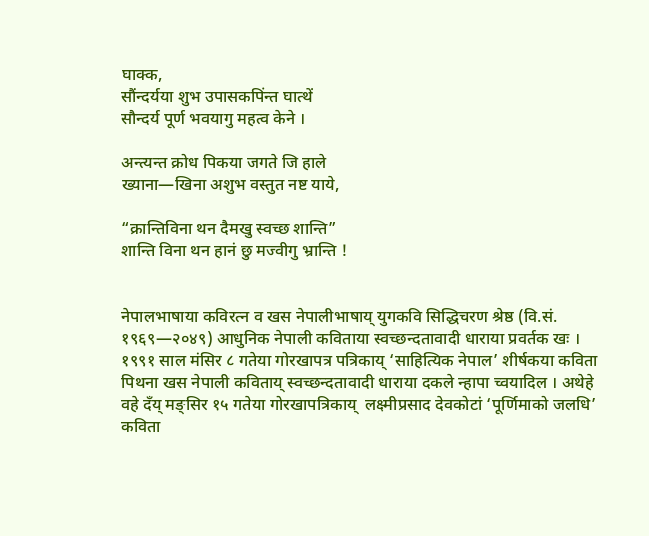घाक्क,
सौंन्दर्यया शुभ उपासकपिंन्त घात्थें
सौन्दर्य पूर्ण भवयागु महत्व केने ।

अन्त्यन्त क्रोध पिकया जगते जि हाले
ख्याना—खिना अशुभ वस्तुत नष्ट याये,

“क्रान्तिविना थन दैमखु स्वच्छ शान्ति”
शान्ति विना थन हानं छु मज्वीगु भ्रान्ति !


नेपालभाषाया कविरत्न व खस नेपालीभाषाय् युगकवि सिद्धिचरण श्रेष्ठ (वि.सं. १९६९—२०४९) आधुनिक नेपाली कविताया स्वच्छन्दतावादी धाराया प्रवर्तक खः । १९९१ साल मंसिर ८ गतेया गोरखापत्र पत्रिकाय् ‘साहित्यिक नेपाल’ शीर्षकया कविता पिथना खस नेपाली कविताय् स्वच्छन्दतावादी धाराया दकले न्हापा च्वयादिल । अथेहे वहे दँय् मङ्सिर १५ गतेया गोरखापत्रिकाय्  लक्ष्मीप्रसाद देवकोटां ‘पूर्णिमाको जलधि’ कविता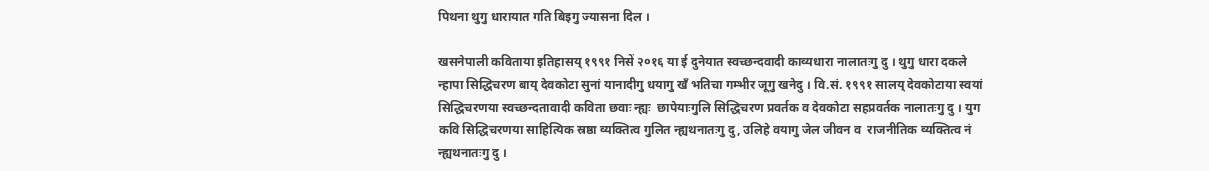पिथना थुगु धारायात गति बिइगु ज्यासना दिल ।

खसनेपाली कविताया इतिहासय् १९९१ निसें २०१६ या ई दुनेयात स्वच्छन्दवादी काव्यधारा नालातःगु दु । थुगु धारा दकले न्हापा सिद्धिचरण बाय् देवकोटा सुनां यानादीगु धयागु खँ भतिचा गम्भीर जूगु खनेदु । वि.सं. १९९१ सालय् देवकोटाया स्वयां सिद्धिचरणया स्वच्छन्दतावादी कविता छवाः न्ह्यः  छापेयाःगुलि सिद्धिचरण प्रवर्तक व देवकोटा सहप्रवर्तक नालातःगु दु । युग कवि सिद्धिचरणया साहित्यिक स्रष्ठा व्यक्तित्व गुलित न्ह्यथनातःगु दु, उलिहे वयागु जेल जीवन व  राजनीतिक व्यक्तित्व नं न्ह्यथनातःगु दु ।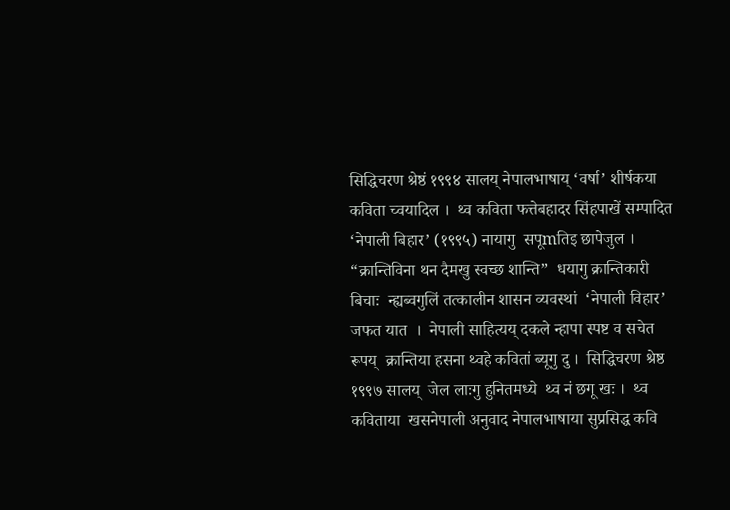सिद्धिचरण श्रेष्ठं १९९४ सालय् नेपालभाषाय् ‘वर्षा’ शीर्षकया  कविता च्वयादिल ।  थ्व कविता फत्तेबहादर सिंहपाखें सम्पादित ‘नेपाली बिहार’ (१९९५) नायागु  सपूmतिइ छापेजुल । “क्रान्तिविना थन दैमखु स्वच्छ शान्ति”  धयागु क्रान्तिकारी बिचाः  न्ह्यब्वगुलिं तत्कालीन शासन व्यवस्थां  ‘नेपाली विहार’ जफत यात  ।  नेपाली साहित्यय् दकले न्हापा स्पष्ट व सचेत रूपय्  क्रान्तिया हसना थ्वहे कवितां ब्यूगु दु ।  सिद्धिचरण श्रेष्ठ १९९७ सालय्  जेल लाःगु हुनितमध्ये  थ्व नं छगू खः ।  थ्व  कविताया  खसनेपाली अनुवाद नेपालभाषाया सुप्रसिद्ध कवि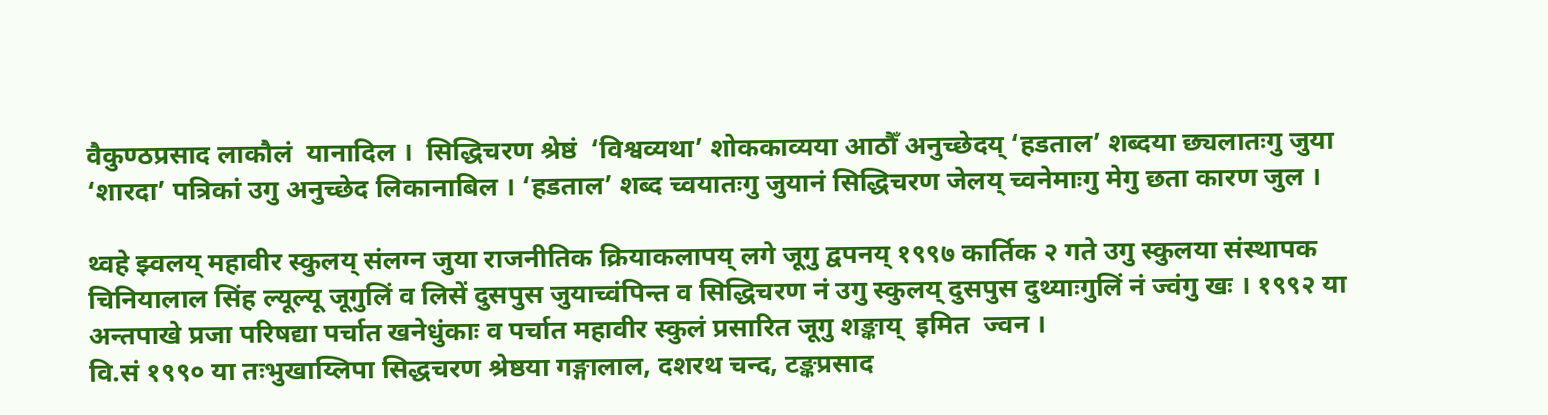वैकुण्ठप्रसाद लाकौलं  यानादिल ।  सिद्धिचरण श्रेष्ठं  ‘विश्वव्यथा’ शोककाव्यया आठौँ अनुच्छेदय् ‘हडताल’ शब्दया छ्यलातःगु जुया ‘शारदा’ पत्रिकां उगु अनुच्छेद लिकानाबिल । ‘हडताल’ शब्द च्वयातःगु जुयानं सिद्धिचरण जेलय् च्वनेमाःगु मेगु छता कारण जुल ।

थ्वहे झ्वलय् महावीर स्कुलय् संलग्न जुया राजनीतिक क्रियाकलापय् लगे जूगु द्वपनय् १९९७ कार्तिक २ गते उगु स्कुलया संस्थापक चिनियालाल सिंह ल्यूल्यू जूगुलिं व लिसें दुसपुस जुयाच्वंपिन्त व सिद्धिचरण नं उगु स्कुलय् दुसपुस दुथ्याःगुलिं नं ज्वंगु खः । १९९२ या  अन्तपाखे प्रजा परिषद्या पर्चात खनेधुंकाः व पर्चात महावीर स्कुलं प्रसारित जूगु शङ्काय्  इमित  ज्वन ।
वि.सं १९९० या तःभुखाय्लिपा सिद्धचरण श्रेष्ठया गङ्गालाल, दशरथ चन्द, टङ्कप्रसाद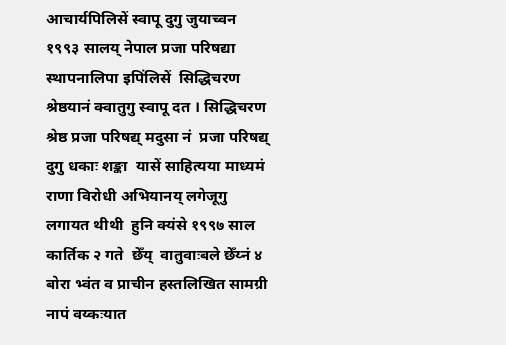आचार्यपिलिसें स्वापू दुगु जुयाच्वन १९९३ सालय् नेपाल प्रजा परिषद्या स्थापनालिपा इपिंलिसें  सिद्धिचरण श्रेष्ठयानं क्वातुगु स्वापू दत । सिद्धिचरण श्रेष्ठ प्रजा परिषद्य् मदुसा नं  प्रजा परिषद्य् दुगु धकाः शङ्का  यासें साहित्यया माध्यमं राणा विरोधी अभियानय् लगेजूगु  लगायत थीथी  हुनि क्यंसे १९९७ साल कार्तिक २ गते  छेँय्  वातुवाःबले छेँय्नं ४ बोरा भ्वंत व प्राचीन हस्तलिखित सामग्री नापं वय्कःयात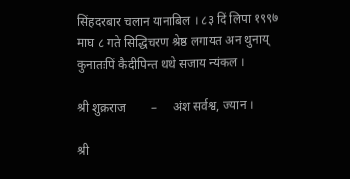सिंहदरबार चलान यानाबिल । ८३ दिं लिपा १९९७ माघ ८ गते सिद्धिचरण श्रेष्ठ लगायत अन थुनाय् कुनातःपिं कैदीपिन्त थथे सजाय न्यंकल ।

श्री शुक्रराज        –     अंश सर्वश्व, ज्यान ।

श्री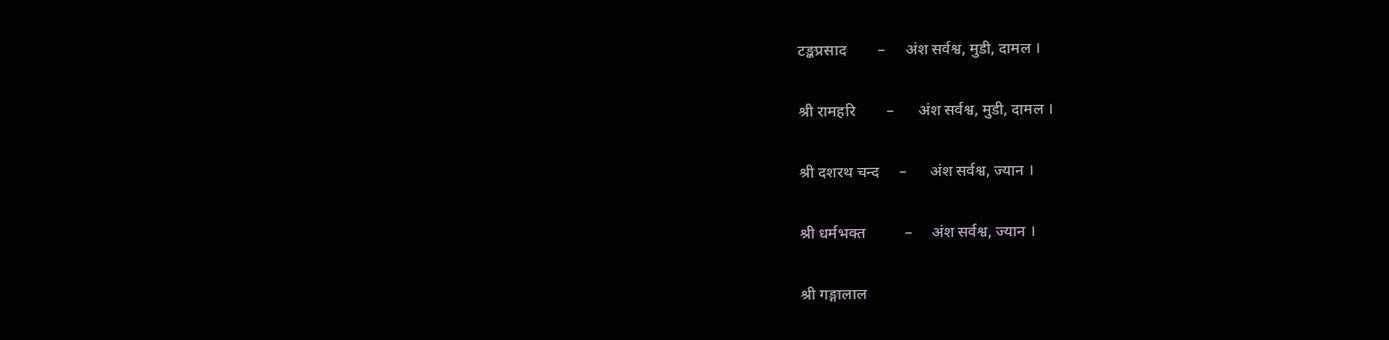टङ्कप्रसाद        –     अंश सर्वश्व, मुडी, दामल ।

श्री रामहरि        –      अंश सर्वश्व, मुडी, दामल ।

श्री दशरथ चन्द     –      अंश सर्वश्व, ज्यान ।

श्री धर्मभक्त          –     अंश सर्वश्व, ज्यान ।

श्री गङ्गालाल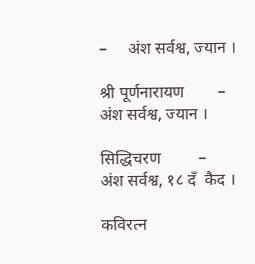–     अंश सर्वश्व, ज्यान ।

श्री पूर्णनारायण        –     अंश सर्वश्व, ज्यान ।

सिद्धिचरण         –     अंश सर्वश्व, १८ दँ  कैद ।

कविरत्न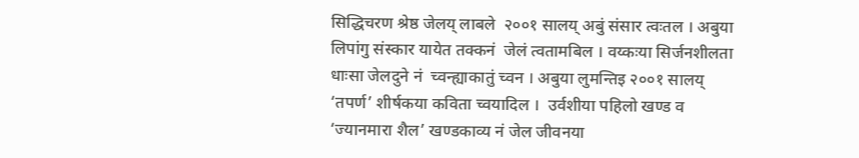सिद्धिचरण श्रेष्ठ जेलय् लाबले  २००१ सालय् अबुं संसार त्वःतल । अबुया लिपांगु संस्कार यायेत तक्कनं  जेलं त्वतामबिल । वय्कःया सिर्जनशीलता धाःसा जेलदुने नं  च्वन्ह्याकातुं च्वन । अबुया लुमन्तिइ २००१ सालय् ‘तपर्ण’ शीर्षकया कविता च्वयादिल ।  उर्वशीया पहिलो खण्ड व ‘ज्यानमारा शैल’ खण्डकाव्य नं जेल जीवनया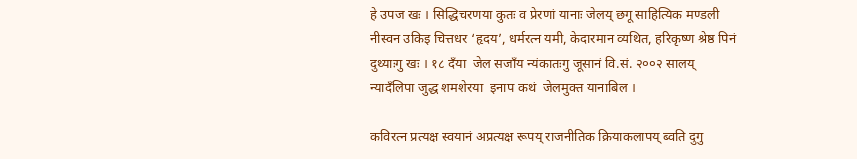हे उपज खः । सिद्धिचरणया कुतः व प्रेरणां यानाः जेलय् छगू साहित्यिक मण्डली नीस्वन उकिइ चित्तधर ‘हृदय’, धर्मरत्न यमी, केदारमान व्यथित, हरिकृष्ण श्रेष्ठ पिनं दुथ्याःगु खः । १८ दँया  जेल सजाँय न्यंकातःगु जूसानं वि.सं. २००२ सालय्  न्यादँलिपा जुद्ध शमशेरया  इनाप कथं  जेलमुक्त यानाबिल ।

कविरत्न प्रत्यक्ष स्वयानं अप्रत्यक्ष रूपय् राजनीतिक क्रियाकलापय् ब्वति दुगु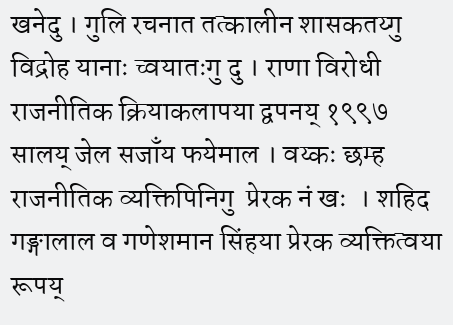खनेदु । गुलि रचनात तत्कालीन शासकतय्गु विद्रोह यानाः च्वयातःगु दु । राणा विरोधी राजनीतिक क्रियाकलापया द्वपनय् १९९७ सालय् जेल सजाँय फयेमाल । वय्कः छम्ह राजनीतिक व्यक्तिपिनिगु  प्रेरक नं खः  । शहिद गङ्गालाल व गणेशमान सिंहया प्रेरक व्यक्तित्वया रूपय्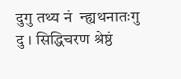दुगु तथ्य नं  न्ह्यथनातःगु दु । सिद्धिचरण श्रेष्ठं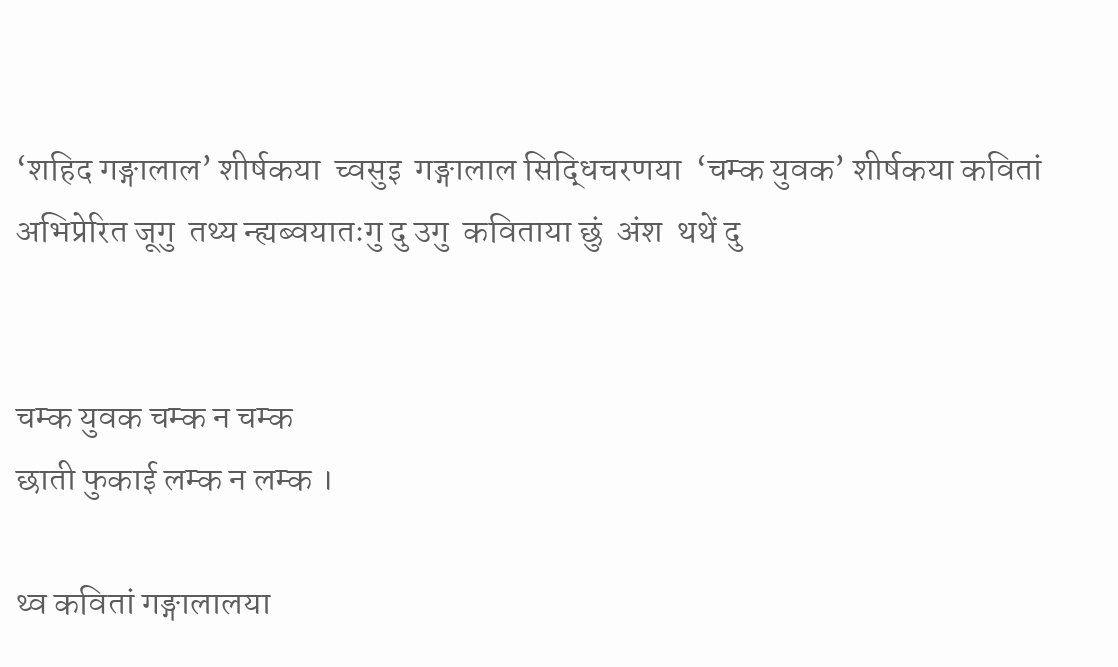‘शहिद गङ्गालाल’ शीर्षकया  च्वसुइ  गङ्गालाल सिद्धिचरणया  ‘चम्क युवक’ शीर्षकया कवितां अभिप्रेरित जूगु  तथ्य न्ह्यब्वयातःगु दु उगु  कविताया छुं  अंश  थथें दु


चम्क युवक चम्क न चम्क
छाती फुकाई लम्क न लम्क ।

थ्व कवितां गङ्गालालया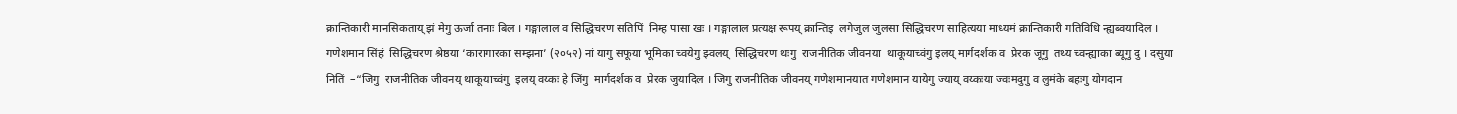क्रान्तिकारी मानसिकताय् झं मेगु ऊर्जा तनाः बिल । गङ्गालाल व सिद्धिचरण सतिपिं  निम्ह पासा खः । गङ्गालाल प्रत्यक्ष रूपय् क्रान्तिइ  लगेजुल जुलसा सिद्धिचरण साहित्यया माध्यमं क्रान्तिकारी गतिविधि न्ह्यब्वयादिल । गणेशमान सिंहं  सिद्धिचरण श्रेष्ठया ‘कारागारका सम्झना’ (२०५२) नां यागु सफूया भूमिका च्वयेगु झ्वलय्  सिद्धिचरण थःगु  राजनीतिक जीवनया  थाकूयाच्वंगु इलय् मार्गदर्शक व  प्रेरक जूगु  तथ्य च्वन्ह्याका ब्यूगु दु । दसुया नितिं  –“जिगु  राजनीतिक जीवनय् थाकूयाच्वंगु  इलय् वय्कः हे जिंगु  मार्गदर्शक व  प्रेरक जुयादिल । जिगु राजनीतिक जीवनय् गणेशमानयात गणेशमान यायेगु ज्याय् वय्कःया ज्वःमदुगु व लुमंके बहःगु योगदान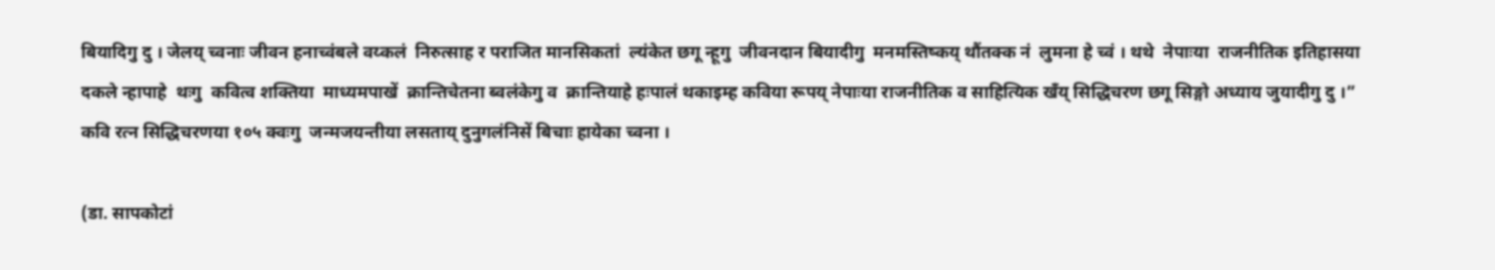बियादिगु दु । जेलय् च्वनाः जीवन हनाच्वंबले वय्कलं  निरुत्साह र पराजित मानसिकतां  ल्यंकेत छगू न्हूगु  जीवनदान बियादीगु  मनमस्तिष्कय् थौंतक्क नं  लुमना हे च्वं । थथे  नेपाःया  राजनीतिक इतिहासया  दकले न्हापाहे  थःगु  कवित्व शक्तिया  माध्यमपाखें  क्रान्तिचेतना ब्वलंकेगु व  क्रान्तियाहे हःपालं थकाइम्ह कविया रूपय् नेपाःया राजनीतिक व साहित्यिक खँय् सिद्धिचरण छगू सिङ्गो अध्याय जुयादीगु दु ।”
कवि रत्न सिद्धिचरणया १०५ क्वःगु  जन्मजयन्तीया लसताय् दुनुगलंनिसें बिचाः हायेका च्वना ।

(डा. सापकोटां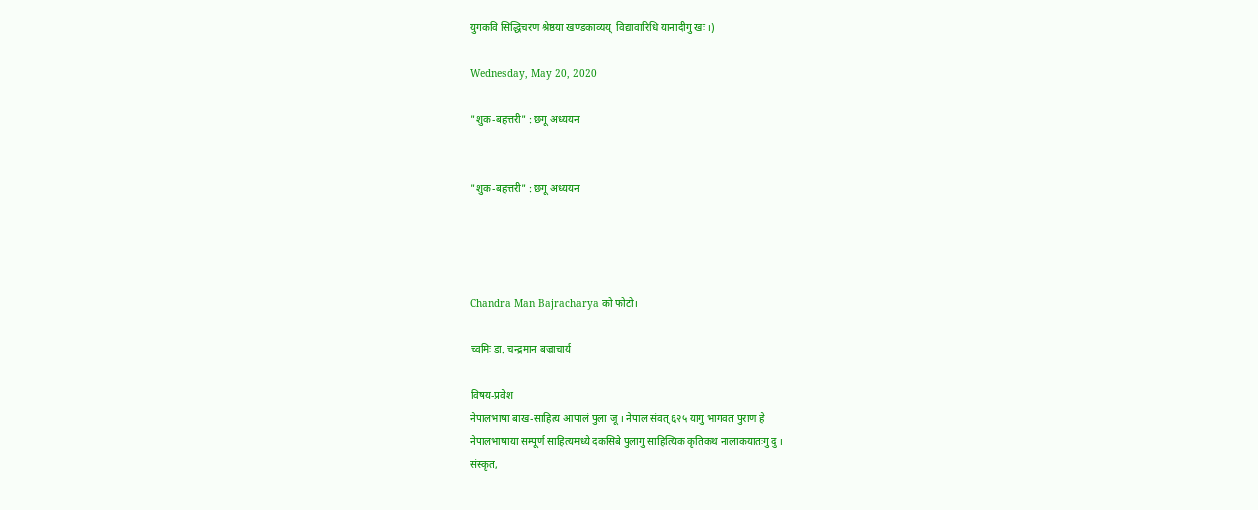युगकवि सिद्धिचरण श्रेष्ठया खण्डकाव्यय्  विद्यावारिधि यानादीगु खः ।)

Wednesday, May 20, 2020

"शुक-बहत्तरी" : छगू अध्ययन


"शुक-बहत्तरी" : छगू अध्ययन




Chandra Man Bajracharya को फोटो।

च्वमिः डा. चन्द्रमान बज्राचार्य

विषय-प्रवेश
नेपालभाषा बाख-साहित्य आपालं पुला जू । नेपाल संवत् ६२५ यागु भागवत पुराण हे
नेपालभाषाया सम्पूर्ण साहित्यमध्ये दकसिबे पुलागु साहित्यिक कृतिकथ नालाकयातःगु दु ।
संस्कृत,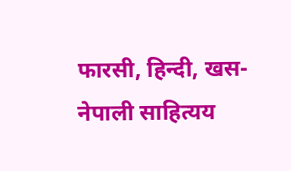फारसी, हिन्दी, खस-नेपाली साहित्यय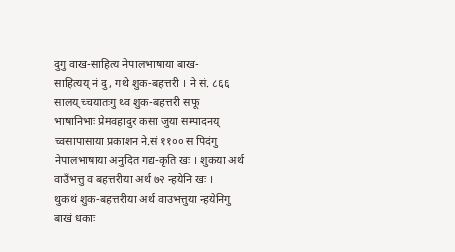दुगु वाख-साहित्य नेपालभाषाया बाख-
साहित्यय् नं दु, गथे शुक-बहत्तरी । ने सं. ८६६ सालय् च्चयातःगु थ्व शुक-बहत्तरी सफू
भाषानिभाः प्रेमवहादुर कसा जुया सम्पादनय् च्वसापासाया प्रकाशन ने.सं ११०० स पिदंगु
नेपालभाषाया अनुदित गद्य-कृति खः । शुकया अर्थ वाउँभत्तु व बहत्तरीया अर्थ ७२ न्हयेनि खः ।
थुकथं शुक-बहत्तरीया अर्थ वाउभत्तुया न्हयेनिगु बाखं धकाः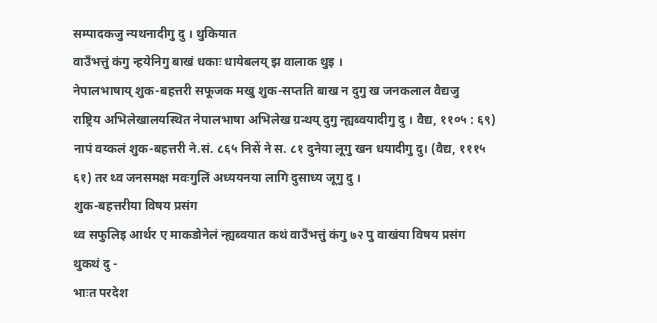सम्पादकजु न्यथनादीगु दु । थुकियात
वाउँभत्तुं कंगु न्हयेनिगु बाखं धकाः धायेबलय् झ वालाक थुइ ।
नेपालभाषाय् शुक-बहत्तरी सफूजक मखु शुक-सप्तति बाख न दुगु ख जनकलाल वैद्यजु
राष्ट्रिय अभिलेखालयस्थित नेपालभाषा अभिलेख ग्रन्थय् दुगु न्ह्यब्वयादीगु दु । वैद्य, ११०५ : ६९)
नापं वय्कलं शुक-बहत्तरी ने.सं. ८६५ निसें ने स. ८१ दुनेया लूगु खन धयादीगु दु। (वैद्य, १११५
६१) तर थ्व जनसमक्ष मवःगुलिं अध्ययनया लागि दुसाध्य जूगु दु ।
शुक-बहत्तरीया विषय प्रसंग
थ्व सफुलिइ आर्थर ए माकडोनेलं न्ह्यब्वयात कथं वाउँभत्तुं कंगु ७२ पु वाखंया विषय प्रसंग
थुकथं दु -
भाःत परदेश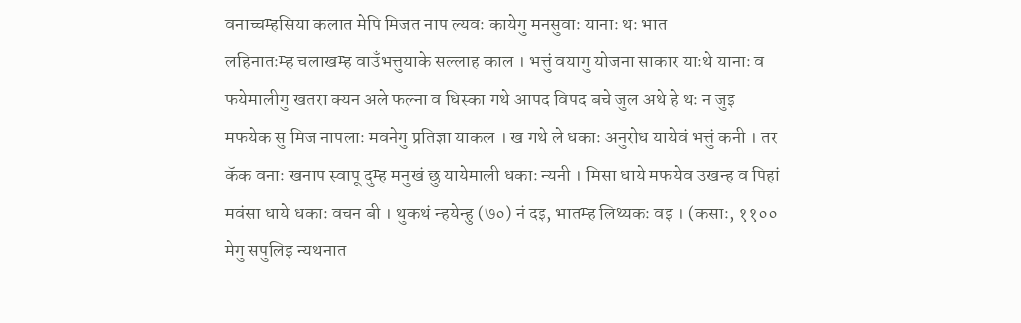वनाच्चम्हसिया कलात मेपि मिजत नाप ल्यवः कायेगु मनसुवाः यानाः थः भात
लहिनातःम्ह चलाखम्ह वाउँभत्तुयाके सल्लाह काल । भत्तुं वयागु योजना साकार याःथे यानाः व
फयेमालीगु खतरा क्यन अले फल्ना व धिस्का गथे आपद विपद बचे जुल अथे हे थः न जुइ
मफयेक सु मिज नापलाः मवनेगु प्रतिज्ञा याकल । ख गथे ले धकाः अनुरोध यायेवं भत्तुं कनी । तर
कॅक वनाः खनाप स्वापू दुम्ह मनुखं छु यायेमाली धकाः न्यनी । मिसा धाये मफयेव उखन्ह व पिहां
मवंसा धाये धकाः वचन बी । थुकथं न्हयेन्हु (७०) नं दइ, भातम्ह लिथ्यकः वइ । (कसाः, ११००
मेगु सपुलिइ न्यथनात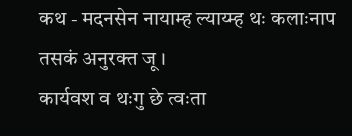कथ - मदनसेन नायाम्ह ल्याय्म्ह थः कलाःनाप तसकं अनुरक्त जू ।
कार्यवश व थःगु छे त्वःता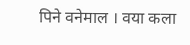पिने वनेमाल । वया कला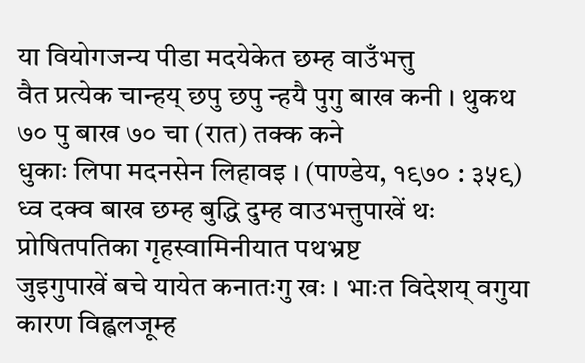या वियोगजन्य पीडा मदयेकेत छम्ह वाउँभत्तु
वैत प्रत्येक चान्हय् छपु छपु न्हयै पुगु बाख कनी । थुकथ ७० पु बाख ७० चा (रात) तक्क कने
धुकाः लिपा मदनसेन लिहावइ । (पाण्डेय, १९७० : ३५९)
ध्व दक्व बाख छम्ह बुद्धि दुम्ह वाउभत्तुपाखें थः प्रोषितपतिका गृहस्वामिनीयात पथभ्रष्ट
जुइगुपाखें बचे यायेत कनातःगु खः । भाःत विदेशय् वगुया कारण विह्वलजूम्ह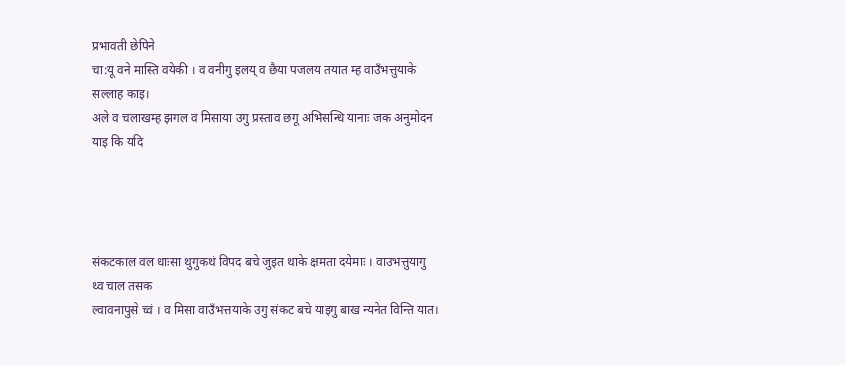प्रभावती छेपिने
चा:यू वने मास्ति वयेकी । व वनीगु इलय् व छैया पजलय तयात म्ह वाउँभत्तुयाके सल्लाह काइ।
अले व चलाखम्ह झगल व मिसाया उगु प्रस्ताव छगू अभिसन्धि यानाः जक अनुमोदन याइ कि यदि




संकटकाल वल धाःसा थुगुकथं विपद बचे जुइत थाके क्षमता दयेमाः । वाउभत्तुयागु थ्व चाल तसक
ल्वावनापुसे च्वं । व मिसा वाउँभत्तयाके उगु संकट बचे याइगु बाख न्यनेत विन्ति यात।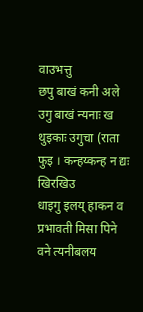वाउभत्तु
छपु बाखं कनी अले उगु बाखं न्यनाः ख थुइकाः उगुचा (राता फुइ । कन्हय्कन्ह न द्यः खिरखिउ
धाइगु इलय् हाकन व प्रभावती मिसा पिने वने त्यनीबलय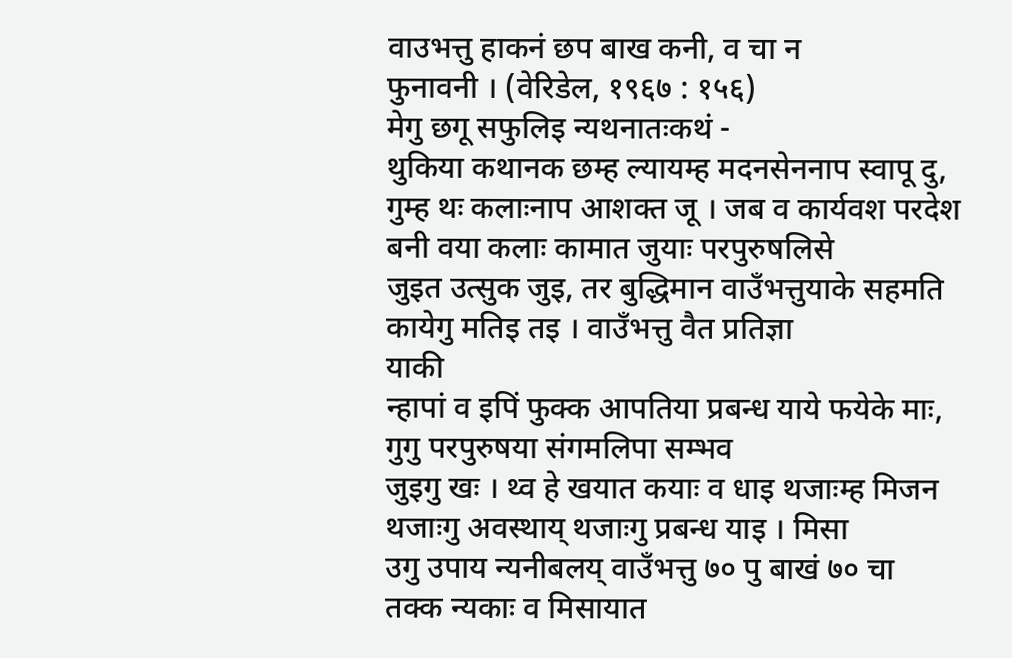वाउभत्तु हाकनं छप बाख कनी, व चा न
फुनावनी । (वेरिडेल, १९६७ : १५६)
मेगु छगू सफुलिइ न्यथनातःकथं -
थुकिया कथानक छम्ह ल्यायम्ह मदनसेननाप स्वापू दु,
गुम्ह थः कलाःनाप आशक्त जू । जब व कार्यवश परदेश बनी वया कलाः कामात जुयाः परपुरुषलिसे
जुइत उत्सुक जुइ, तर बुद्धिमान वाउँभत्तुयाके सहमति कायेगु मतिइ तइ । वाउँभत्तु वैत प्रतिज्ञा
याकी
न्हापां व इपिं फुक्क आपतिया प्रबन्ध याये फयेके माः, गुगु परपुरुषया संगमलिपा सम्भव
जुइगु खः । थ्व हे खयात कयाः व धाइ थजाःम्ह मिजन थजाःगु अवस्थाय् थजाःगु प्रबन्ध याइ । मिसा
उगु उपाय न्यनीबलय् वाउँभत्तु ७० पु बाखं ७० चा तक्क न्यकाः व मिसायात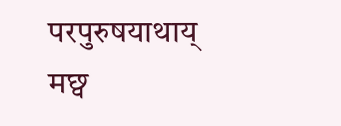परपुरुषयाथाय्
मछ्व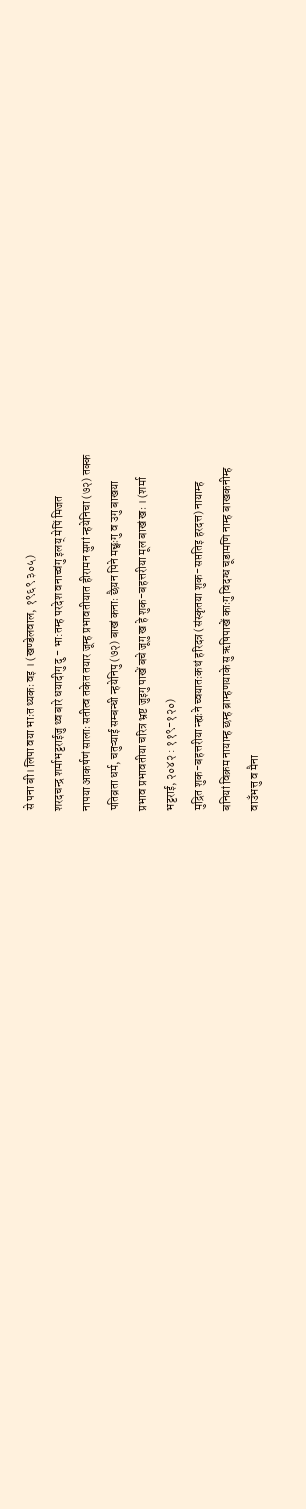से पना बी। लिपा वया भाःत थ्यकः वइ । (खण्डेलवाल, १९६९ ३०५)
शरदचन्द्र शर्माभट्टराईजु थ्व बारे धयादीगु दु - भा:तम्ह परदेश वनाच्वंगु इलय् मेपिं मिजत
नापया आकर्षणं सालाः सतीत्व तकेत तयार जूम्ह प्रभावतीयात हीरामन सुगां न्हयेनिचा (७२) तक्क
पतिव्रता धर्म, चतुऱ्याई सम्बन्धी न्हयेनिपु (७२) बाखं कनाः छैयन पिने मछ्वःगु व उगु बाखया
प्रभाव प्रभावतीया चरित्र भ्रष्ट जुइगु पाखें बचे जूगु ख हे शुक-बहत्तरीया मूल बाखं खः । (शर्मा
भट्टराई, २०४२ : ११९-१२०)
मुद्रित शुक-बहत्तरीया न्ह्यःने च्वयातःकथं हरिदत्र (संस्कृतया शुक-सप्ततिइ हरदत्त) नायाम्ह
बनियां विक्रम नायाम्ह छम्ह ब्राम्हणयाके सु ऋषिपाखें काःगु विदग्ध चूडामणि नाम्ह बाखकनीम्ह
वाउँभत्तु व मैना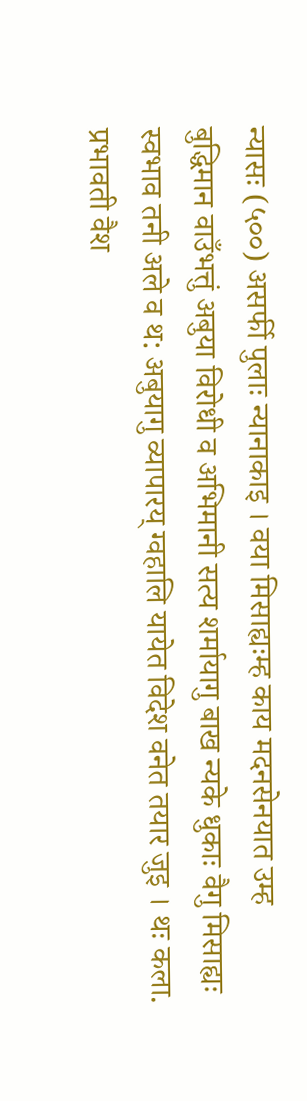न्यासः (५००) असर्फी पुलाः न्यानाकाइ । वया मिसाह्यःम्ह काय मदनसेनयात उम्ह
बुद्धिमान वाउँभत्तुं अबुया विरोधी व अभिमानी सत्य शर्मायागु बाख न्यके धुकाः वैगु मिसाह्यः
स्वभाव तनी अले व थ: अबुयागु व्यापारय् ग्वहालि यायेत विदेश वनेत तयार जुइ । थः कला.
प्रभावती वैश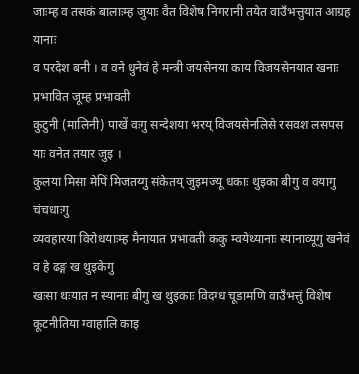जाःम्ह व तसकं बालाःम्ह जुयाः वैत विशेष निगरानी तयेत वाउँभत्तुयात आग्रह यानाः
व परदेश बनी । व वने धुनेवं हे मन्त्री जयसेनया काय विजयसेनयात खनाः प्रभावित जूम्ह प्रभावती
कुटुनी (मालिनी) पाखें वःगु सन्देशया भरय् विजयसेनलिसे रसवश लसपस याः वनेत तयार जुइ ।
कुलया मिसा मेपिं मिजतय्गु संकेतय् जुइमज्यू धकाः थुइका बीगु व वयागु चंचधाःगु
व्यवहारया विरोधयाःम्ह मैनायात प्रभावती ककु म्वयेथ्यानाः स्यानाव्यूगु खनेवं व हे ढङ्ग ख थुइकेगु
खःसा थःयात न स्यानाः बीगु ख थुइकाः विदग्ध चूडामणि वाउँभत्तुं विशेष कूटनीतिया ग्वाहालि काइ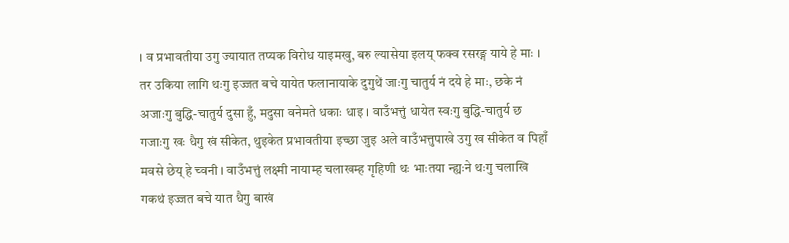। व प्रभावतीया उगु ज्यायात तप्यक विरोध याइमखु, बरु ल्यासेया इलय् फक्व रसरङ्ग याये हे माः ।
तर उकिया लागि थःगु इज्जत बचे यायेत फलानायाके दुगुथें जाःगु चातुर्य नं दये हे माः, छके नं
अजाःगु बुद्धि-चातुर्य दुसा हुँ, मदुसा वनेमते धकाः धाइ । वाउँभत्तुं धायेत स्वःगु बुद्धि-चातुर्य छ
गजाःगु खः धैगु खं सीकेत, थुइकेत प्रभावतीया इच्छा जुइ अले वाउँभत्तुपाखे उगु ख सीकेत व पिहाँ
मवसे छेय् हे च्वनी । वाउँभत्तुं लक्ष्मी नायाम्ह चलाखम्ह गृहिणी थः भाःतया न्ह्यःने थःगु चलाखि
गकथं इज्जत बचे यात धैगु बाखं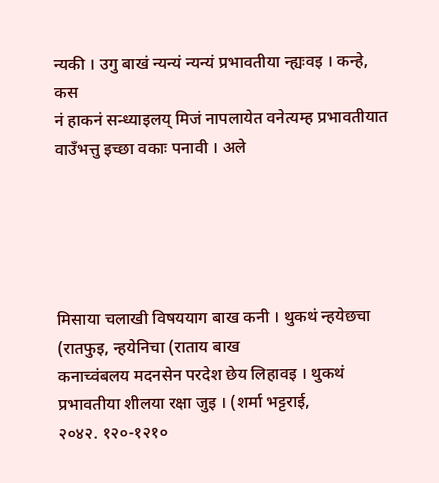न्यकी । उगु बाखं न्यन्यं न्यन्यं प्रभावतीया न्ह्यःवइ । कन्हे, कस
नं हाकनं सन्ध्याइलय् मिजं नापलायेत वनेत्यम्ह प्रभावतीयात वाउँभत्तु इच्छा वकाः पनावी । अले





मिसाया चलाखी विषययाग बाख कनी । थुकथं न्हयेछचा (रातफुइ, न्हयेनिचा (राताय बाख
कनाच्वंबलय मदनसेन परदेश छेय लिहावइ । थुकथं प्रभावतीया शीलया रक्षा जुइ । (शर्मा भट्टराई,
२०४२. १२०-१२१०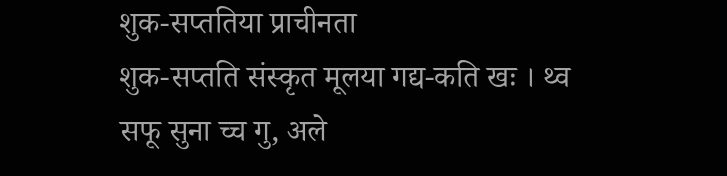शुक-सप्ततिया प्राचीनता
शुक-सप्तति संस्कृत मूलया गद्य-कति खः । थ्व सफू सुना च्च गु, अले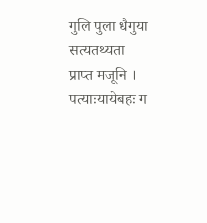गुलि पुला धैगुया
सत्यतथ्यता प्राप्त मजूनि । पत्याःयायेबहः ग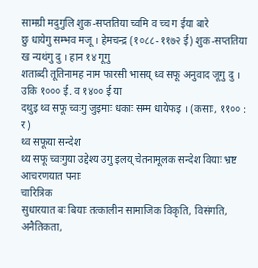सामग्री मदुगुलि शुक-सप्ततिया च्वमि व च्च ग ईया बारे
छु धायेगु सम्भव मजू । हेमचन्द्र (१०८८-११७२ ई) शुक-सप्ततिया ख न्यथंगु दु । हान १४ गूगु
शताब्दी तूतिनामह नाम फारसी भासय् ध्व सफू अनुवाद जूगु दु । उकि १००० ई. व १४०० ई या
दथुइ थ्व सफू च्वःगु जुइमाः धकाः सम्म धायेफइ । (कसाः, ११०० : र)
थ्व सफूया सन्देश
थ्य सफू च्वःगुया उद्देश्य उगु इलय् चेतनामूलक सन्देश वियाः भ्रष्ट आचरणयात पनाः
चारित्रिक
सुधारयात बः बियाः तत्कालीन सामाजिक विकृति, विसंगति, अनैतिकता,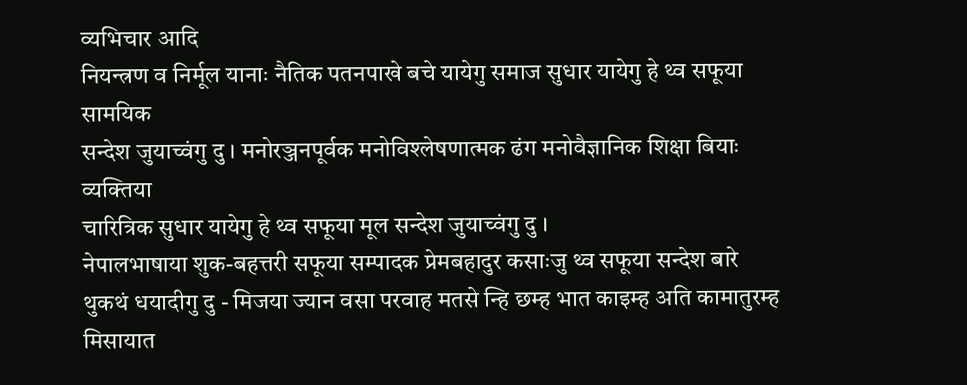व्यभिचार आदि
नियन्त्रण व निर्मूल यानाः नैतिक पतनपाखे बचे यायेगु समाज सुधार यायेगु हे थ्व सफूया सामयिक
सन्देश जुयाच्वंगु दु । मनोरञ्जनपूर्वक मनोविश्लेषणात्मक ढंग मनोवैज्ञानिक शिक्षा बियाः व्यक्तिया
चारित्रिक सुधार यायेगु हे थ्व सफूया मूल सन्देश जुयाच्वंगु दु ।
नेपालभाषाया शुक-बहत्तरी सफूया सम्पादक प्रेमबहादुर कसाःजु थ्व सफूया सन्देश बारे
थुकथं धयादीगु दु - मिजया ज्यान वसा परवाह मतसे न्हि छम्ह भात काइम्ह अति कामातुरम्ह
मिसायात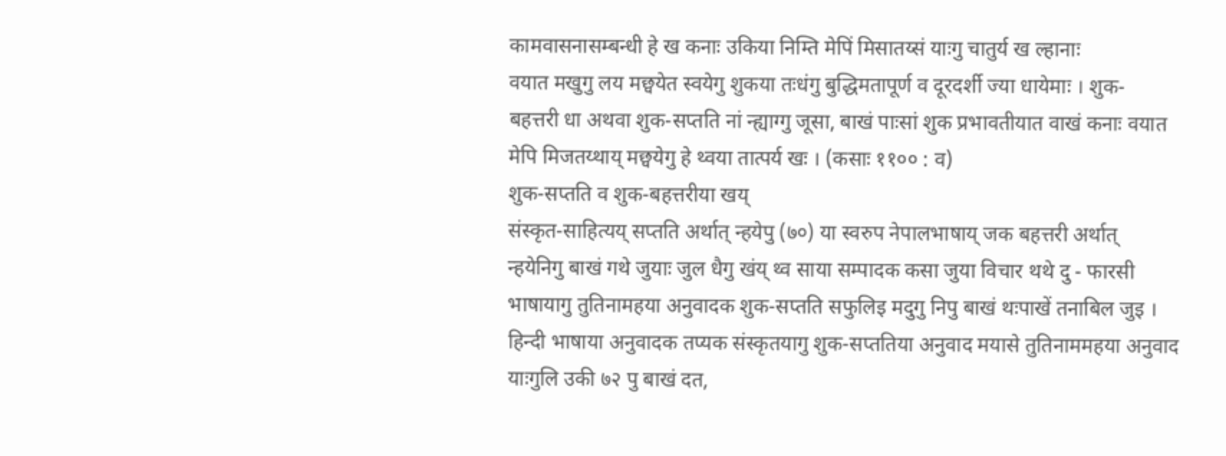कामवासनासम्बन्धी हे ख कनाः उकिया निम्ति मेपिं मिसातय्सं याःगु चातुर्य ख ल्हानाः
वयात मखुगु लय मछ्वयेत स्वयेगु शुकया तःधंगु बुद्धिमतापूर्ण व दूरदर्शी ज्या धायेमाः । शुक-
बहत्तरी धा अथवा शुक-सप्तति नां न्ह्याग्गु जूसा, बाखं पाःसां शुक प्रभावतीयात वाखं कनाः वयात
मेपि मिजतय्थाय् मछ्वयेगु हे थ्वया तात्पर्य खः । (कसाः ११०० : व)
शुक-सप्तति व शुक-बहत्तरीया खय्
संस्कृत-साहित्यय् सप्तति अर्थात् न्हयेपु (७०) या स्वरुप नेपालभाषाय् जक बहत्तरी अर्थात्
न्हयेनिगु बाखं गथे जुयाः जुल धैगु खंय् थ्व साया सम्पादक कसा जुया विचार थथे दु - फारसी
भाषायागु तुतिनामहया अनुवादक शुक-सप्तति सफुलिइ मदुगु निपु बाखं थःपाखें तनाबिल जुइ ।
हिन्दी भाषाया अनुवादक तप्यक संस्कृतयागु शुक-सप्ततिया अनुवाद मयासे तुतिनाममहया अनुवाद
याःगुलि उकी ७२ पु बाखं दत,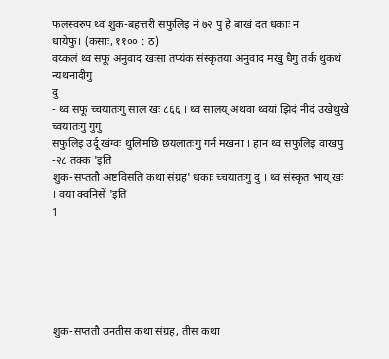फलस्वरुप थ्व शुक-बहत्तरी सफुलिइ नं ७२ पु हे बाखं दत धकाः न
धायेफु। (कसाः, ११०० : ठ)
वय्कलं थ्व सफू अनुवाद खःसा तप्यंक संस्कृतया अनुवाद मखु धैगु तर्क थुकथं न्यथनादीगु
दु
- थ्व सफू च्चयातःगु साल खः ८६६ । थ्व सालय् अथवा थ्वयां झिदं नीदं उखेथुखे च्वयातःगु गुगु
सफुलिइ उर्दू खंग्वः थुलिमछि छयलातःगु गर्न मखना । हान थ्व सफुलिइ वाखपु -२८ तक्क 'इति
शुक-सप्ततौ अष्टविसति कथा संग्रह' धकाः च्चयातःगु दु । थ्व संस्कृत भाय् खः । वया क्वनिसें 'इति
1






शुक-सप्ततौ उनतीस कथा संग्रह, तीस कथा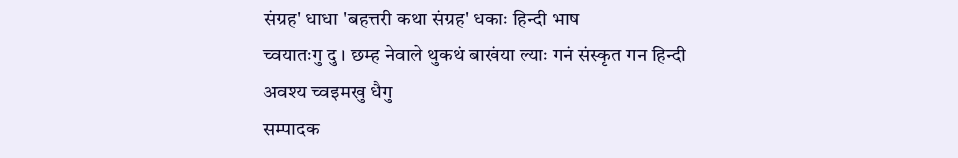संग्रह' धाधा 'बहत्तरी कथा संग्रह' धकाः हिन्दी भाष
च्वयातःगु दु । छम्ह नेवाले थुकथं बाखंया ल्याः गनं संस्कृत गन हिन्दी अवश्य च्वइमखु धैगु
सम्पादक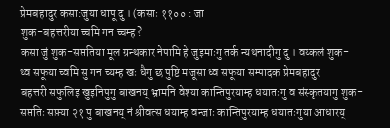प्रेमबहादुर कसा:जुया धापू दु । (कसाः ११०० : जा
शुक-बहत्तरीया च्चमि गन च्चम्ह ?
कसा जुं शुक-सप्ततिया मूल ग्रन्थकार नेपामि हे जुइमाःगु तर्क न्यथनादीगु दु । वय्कलं शुक-
थ्व सफूया च्वमि सु गन च्यम्ह खः धैगु छ पुष्टि मजूसा ध्व सफूया सम्पादक प्रेमबहादुर
बहत्तरी सफुलिइ खुइनिपुगु बाखनय् भ्रामनि वेश्या कान्तिपुरयाम्ह धयातःगु व संस्कृतयागु शुक-
सप्ततिः सफ़्या २१ पु बाखनय् नं श्रीवत्स धयाम्ह वन्जाः कान्तिपुरयाम्ह धयातःगुया आधारय्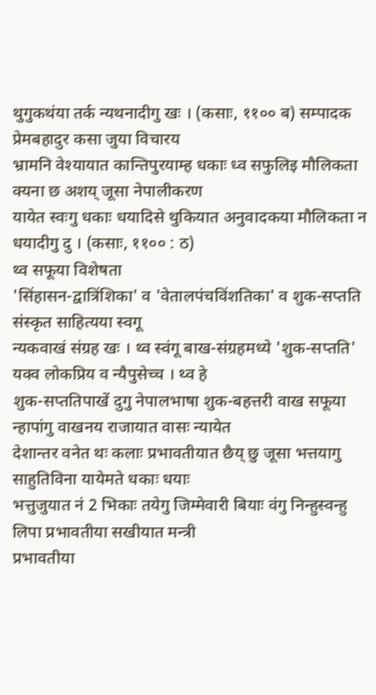थुगुकथंया तर्क न्यथनादीगु खः । (कसाः, ११०० ब) सम्पादक प्रेमबहादुर कसा जुया विचारय
भ्रामनि वेश्यायात कान्तिपुरयाम्ह धकाः ध्व सफुलिइ मौलिकता क्यना छ अशय् जूसा नेपालीकरण
यायेत स्वःगु धकाः धयादिसे थुकियात अनुवादकया मौलिकता न धयादीगु दु । (कसाः, ११०० : ठ)
थ्व सफूया विशेषता
'सिंहासन-द्वात्रिंशिका' व 'वेतालपंचविंशतिका' व शुक-सप्तति संस्कृत साहित्यया स्वगू
न्यकवाखं संग्रह खः । थ्व स्वंगू बाख-संग्रहमध्ये 'शुक-सप्तति' यक्व लोकप्रिय व न्यैपुसेच्च । थ्व हे
शुक-सप्ततिपाखें दुगु नेपालभाषा शुक-बहत्तरी वाख सफूया न्हापांगु वाखनय राजायात वासः न्यायेत
देशान्तर वनेत थः कलाः प्रभावतीयात छैय् छु जूसा भत्तयागु साहुतिविना यायेमते धकाः धयाः
भत्तुजुयात नं 2 भिकाः तयेगु जिम्मेवारी बियाः वंगु निन्हुस्वन्हु लिपा प्रभावतीया सखीयात मन्त्री
प्रभावतीया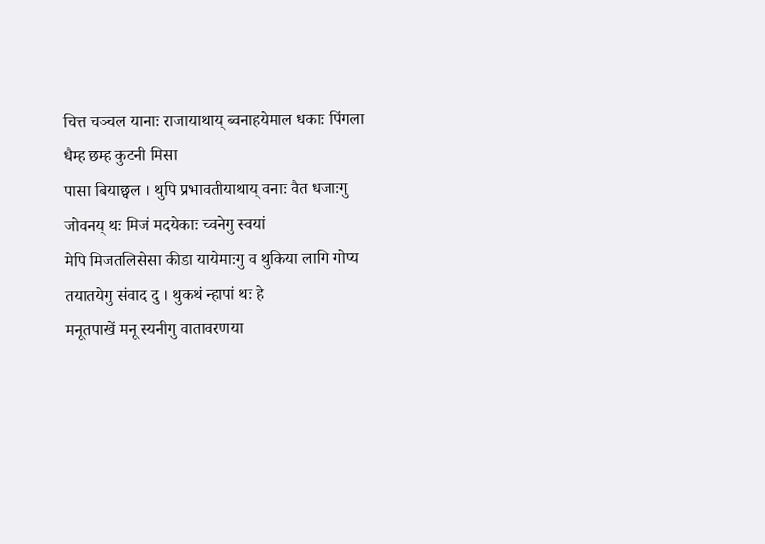चित्त चञ्चल यानाः राजायाथाय् ब्वनाहयेमाल धकाः पिंगला धैम्ह छम्ह कुटनी मिसा
पासा बियाछ्वल । थुपि प्रभावतीयाथाय् वनाः वैत धजाःगु जोवनय् थः मिजं मदयेकाः च्वनेगु स्वयां
मेपि मिजतलिसेसा कीडा यायेमाःगु व थुकिया लागि गोप्य तयातयेगु संवाद दु । थुकथं न्हापां थः हे
मनूतपाखें मनू स्यनीगु वातावरणया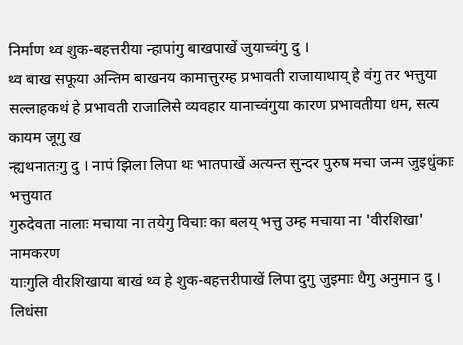निर्माण थ्व शुक-बहत्तरीया न्हापांगु बाखपाखें जुयाच्वंगु दु ।
थ्व बाख सफूया अन्तिम बाखनय कामात्तुरम्ह प्रभावती राजायाथाय् हे वंगु तर भत्तुया
सल्लाहकथं हे प्रभावती राजालिसे व्यवहार यानाच्वंगुया कारण प्रभावतीया धम, सत्य कायम जूगु ख
न्ह्यथनातःगु दु । नापं झिला लिपा थः भातपाखें अत्यन्त सुन्दर पुरुष मचा जन्म जुइधुंकाः भत्तुयात
गुरुदेवता नालाः मचाया ना तयेगु विचाः का बलय् भत्तु उम्ह मचाया ना 'वीरशिखा' नामकरण
याःगुलि वीरशिखाया बाखं थ्व हे शुक-बहत्तरीपाखें लिपा दुगु जुइमाः धैगु अनुमान दु ।
लिधंसा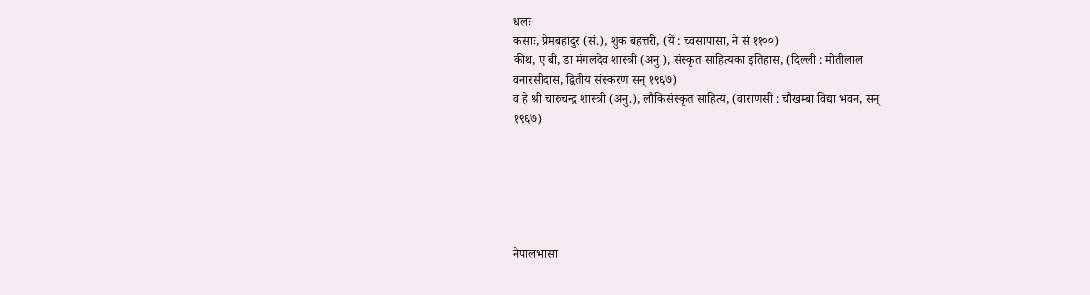धलः
कसाः, प्रेमबहादुर (सं.), शुक बहत्तरी, (यें : च्वसापासा, ने सं ११००)
कीथ, ए बी, डा मंगलदेव शास्त्री (अनु ), संस्कृत साहित्यका इतिहास, (दिल्ली : मोतीलाल
वनारसीदास, द्वितीय संस्करण सन् १९६७)
व हे श्री चारुचन्द्र शास्त्री (अनु.), लौकिसंस्कृत साहित्य, (वाराणसी : चौखम्बा विद्या भवन, सन्
१९६७)






नेपालभासा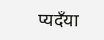प्यदँया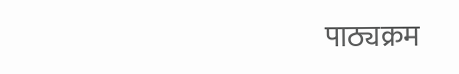पाठ्यक्रम